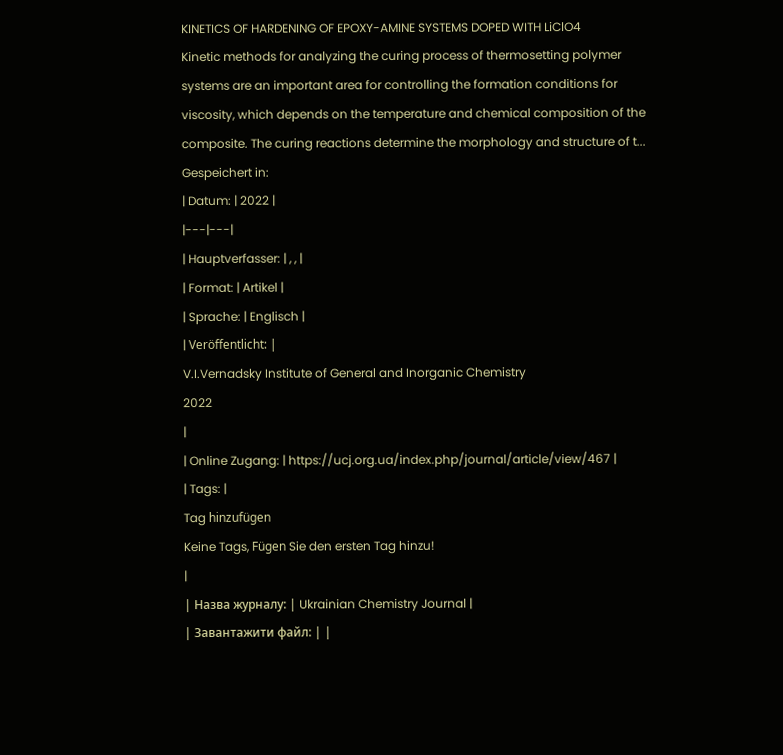KINETICS OF HARDENING OF EPOXY-AMINE SYSTEMS DOPED WITH LiClO4
Kinetic methods for analyzing the curing process of thermosetting polymer systems are an important area for controlling the formation conditions for viscosity, which depends on the temperature and chemical composition of the composite. The curing reactions determine the morphology and structure of t...
Gespeichert in:
| Datum: | 2022 |
|---|---|
| Hauptverfasser: | , , |
| Format: | Artikel |
| Sprache: | Englisch |
| Veröffentlicht: |
V.I.Vernadsky Institute of General and Inorganic Chemistry
2022
|
| Online Zugang: | https://ucj.org.ua/index.php/journal/article/view/467 |
| Tags: |
Tag hinzufügen
Keine Tags, Fügen Sie den ersten Tag hinzu!
|
| Назва журналу: | Ukrainian Chemistry Journal |
| Завантажити файл: | |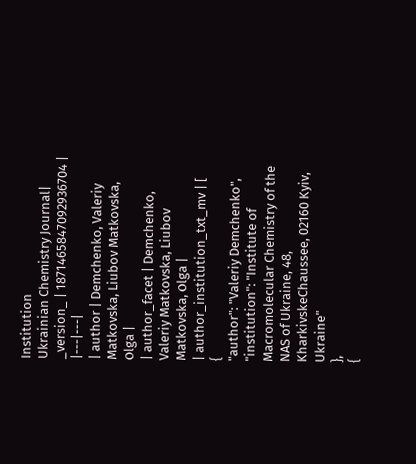Institution
Ukrainian Chemistry Journal| _version_ | 1871465847092936704 |
|---|---|
| author | Demchenko, Valeriy Matkovska, Liubov Matkovska, Оlga |
| author_facet | Demchenko, Valeriy Matkovska, Liubov Matkovska, Оlga |
| author_institution_txt_mv | [
{
"author": "Valeriy Demchenko",
"institution": "Institute of Macromolecular Chemistry of the NAS of Ukraine, 48, KharkivskeChaussee, 02160 Kyiv, Ukraine"
},
{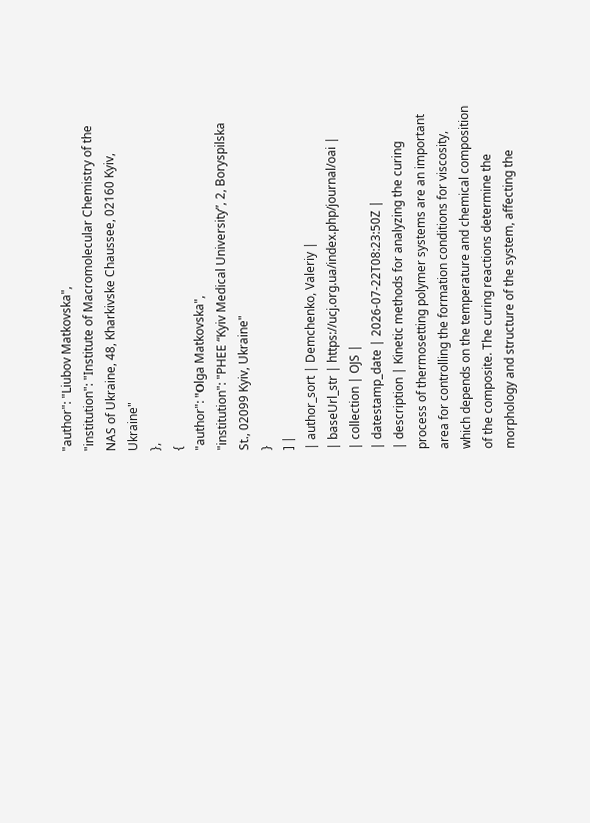"author": "Liubov Matkovska",
"institution": "Institute of Macromolecular Chemistry of the NAS of Ukraine, 48, Kharkivske Chaussee, 02160 Kyiv, Ukraine"
},
{
"author": "Оlga Matkovska",
"institution": "PHEE “Kyiv Medical University”, 2, Boryspilska St., 02099 Kyiv, Ukraine"
}
] |
| author_sort | Demchenko, Valeriy |
| baseUrl_str | https://ucj.org.ua/index.php/journal/oai |
| collection | OJS |
| datestamp_date | 2026-07-22T08:23:50Z |
| description | Kinetic methods for analyzing the curing process of thermosetting polymer systems are an important area for controlling the formation conditions for viscosity, which depends on the temperature and chemical composition of the composite. The curing reactions determine the morphology and structure of the system, affecting the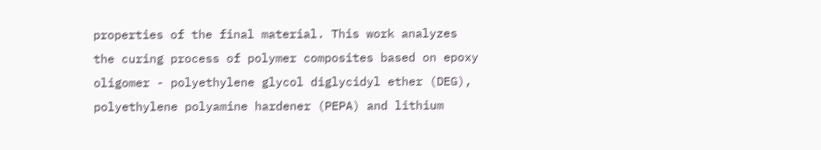properties of the final material. This work analyzes the curing process of polymer composites based on epoxy oligomer - polyethylene glycol diglycidyl ether (DEG), polyethylene polyamine hardener (PEPA) and lithium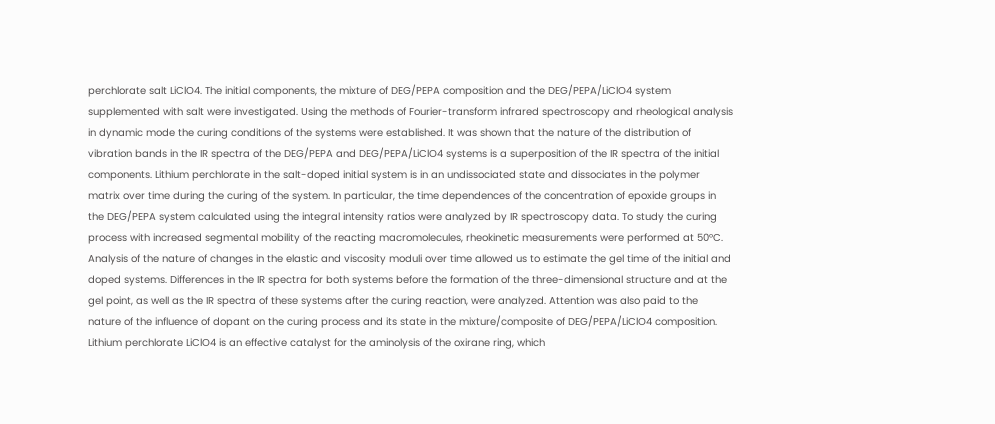perchlorate salt LiClO4. The initial components, the mixture of DEG/PEPA composition and the DEG/PEPA/LiClO4 system supplemented with salt were investigated. Using the methods of Fourier-transform infrared spectroscopy and rheological analysis in dynamic mode the curing conditions of the systems were established. It was shown that the nature of the distribution of vibration bands in the IR spectra of the DEG/PEPA and DEG/PEPA/LiClO4 systems is a superposition of the IR spectra of the initial components. Lithium perchlorate in the salt-doped initial system is in an undissociated state and dissociates in the polymer matrix over time during the curing of the system. In particular, the time dependences of the concentration of epoxide groups in the DEG/PEPA system calculated using the integral intensity ratios were analyzed by IR spectroscopy data. To study the curing process with increased segmental mobility of the reacting macromolecules, rheokinetic measurements were performed at 50°C. Analysis of the nature of changes in the elastic and viscosity moduli over time allowed us to estimate the gel time of the initial and doped systems. Differences in the IR spectra for both systems before the formation of the three-dimensional structure and at the gel point, as well as the IR spectra of these systems after the curing reaction, were analyzed. Attention was also paid to the nature of the influence of dopant on the curing process and its state in the mixture/composite of DEG/PEPA/LiClO4 composition. Lithium perchlorate LiClO4 is an effective catalyst for the aminolysis of the oxirane ring, which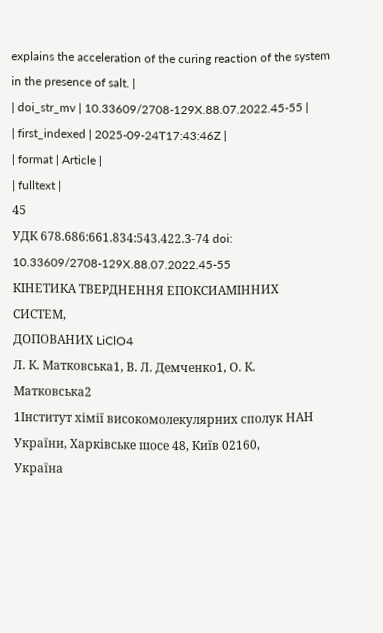explains the acceleration of the curing reaction of the system in the presence of salt. |
| doi_str_mv | 10.33609/2708-129X.88.07.2022.45-55 |
| first_indexed | 2025-09-24T17:43:46Z |
| format | Article |
| fulltext |
45
УДК 678.686:661.834:543.422.3-74 doi: 10.33609/2708-129X.88.07.2022.45-55
КІНЕТИКА ТВЕРДНЕННЯ ЕПОКСИАМІННИХ СИСТЕМ,
ДОПОВАНИХ LiClO4
Л. К. Матковська1, В. Л. Демченко1, О. К. Матковська2
1Інститут хімії високомолекулярних сполук НАН України, Харківське шосе 48, Київ 02160,
Україна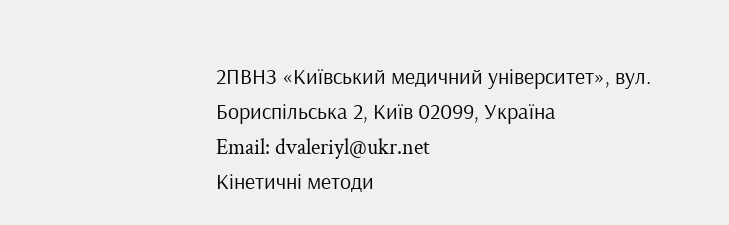2ПВНЗ «Київський медичний університет», вул. Бориспільська 2, Київ 02099, Україна
Email: dvaleriyl@ukr.net
Кінетичні методи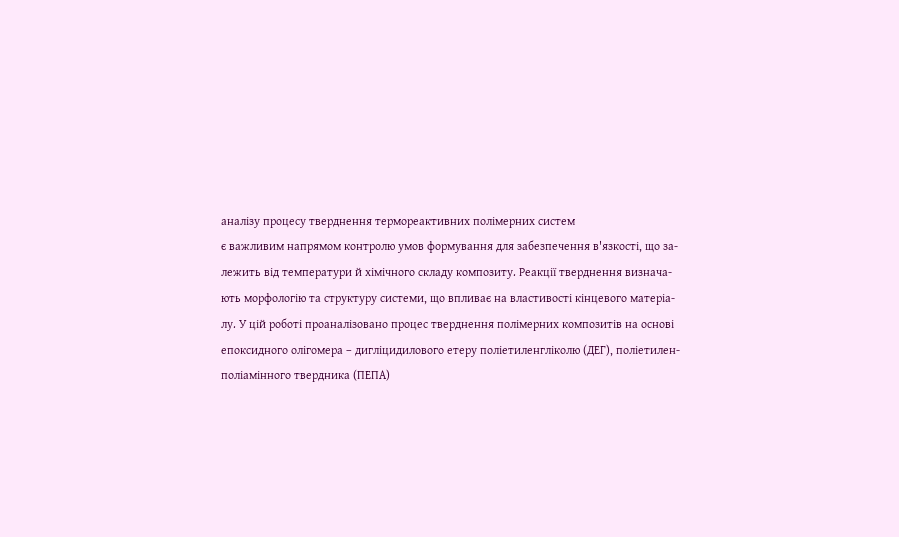аналізу процесу тверднення термореактивних полімерних систем
є важливим напрямом контролю умов формування для забезпечення в'язкості, що за-
лежить від температури й хімічного складу композиту. Реакції тверднення визнача-
ють морфологію та структуру системи, що впливає на властивості кінцевого матеріа-
лу. У цій роботі проаналізовано процес тверднення полімерних композитів на основі
епоксидного олігомера – дигліцидилового етеру поліетиленгліколю (ДЕГ), поліетилен-
поліамінного твердника (ПЕПА)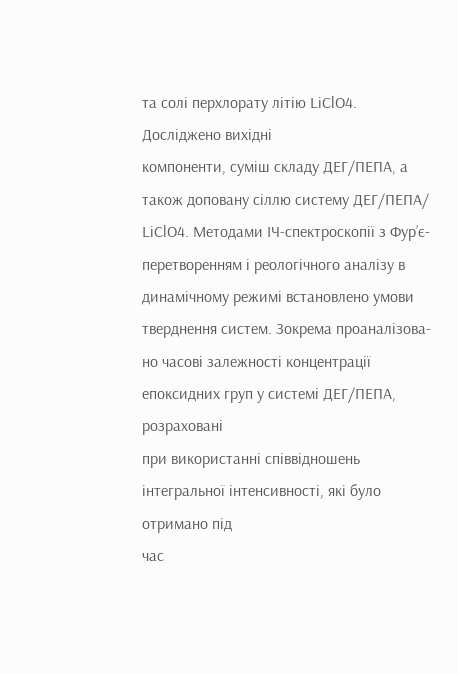та солі перхлорату літію LiClO4. Досліджено вихідні
компоненти, суміш складу ДЕГ/ПЕПА, а також доповану сіллю систему ДЕГ/ПЕПА/
LiClO4. Методами ІЧ-спектроскопії з Фур’є-перетворенням і реологічного аналізу в
динамічному режимі встановлено умови тверднення систем. Зокрема проаналізова-
но часові залежності концентрації епоксидних груп у системі ДЕГ/ПЕПА, розраховані
при використанні співвідношень інтегральної інтенсивності, які було отримано під
час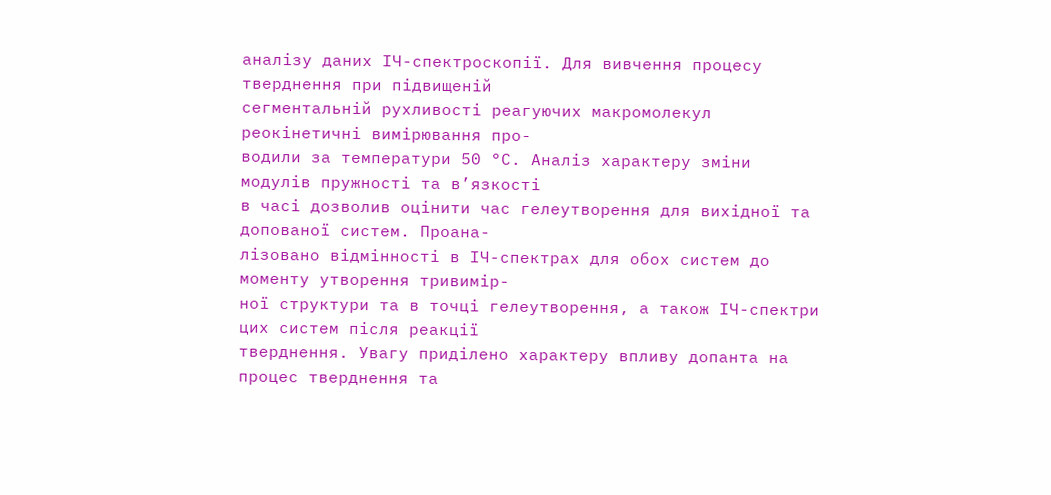аналізу даних ІЧ-спектроскопії. Для вивчення процесу тверднення при підвищеній
сегментальній рухливості реагуючих макромолекул реокінетичні вимірювання про-
водили за температури 50 °С. Аналіз характеру зміни модулів пружності та в’язкості
в часі дозволив оцінити час гелеутворення для вихідної та допованої систем. Проана-
лізовано відмінності в ІЧ-спектрах для обох систем до моменту утворення тривимір-
ної структури та в точці гелеутворення, а також ІЧ-спектри цих систем після реакції
тверднення. Увагу приділено характеру впливу допанта на процес тверднення та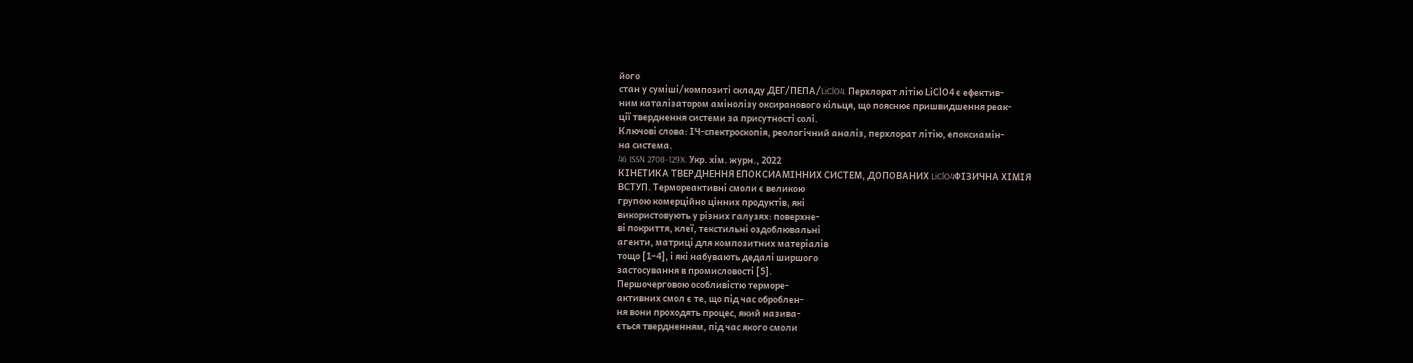його
стан у суміші/композиті складу ДЕГ/ПЕПА/LiClO4. Перхлорат літію LiСlO4 є ефектив-
ним каталізатором амінолізу оксиранового кільця, що пояснює пришвидшення реак-
ції тверднення системи за присутності солі.
Ключові слова: ІЧ-спектроскопія, реологічний аналіз, перхлорат літію, епоксиамін-
на система.
46 ISSN 2708-129X. Укр. хім. журн., 2022
КІНЕТИКА ТВЕРДНЕННЯ ЕПОКСИАМІННИХ СИСТЕМ, ДОПОВАНИХ LiClO4ФІЗИЧНА ХІМІЯ
ВСТУП. Термореактивні смоли є великою
групою комерційно цінних продуктів, які
використовують у різних галузях: поверхне-
ві покриття, клеї, текстильні оздоблювальні
агенти, матриці для композитних матеріалів
тощо [1–4], і які набувають дедалі ширшого
застосування в промисловості [5].
Першочерговою особливістю терморе-
активних смол є те, що під час оброблен-
ня вони проходять процес, який назива-
ється твердненням, під час якого смоли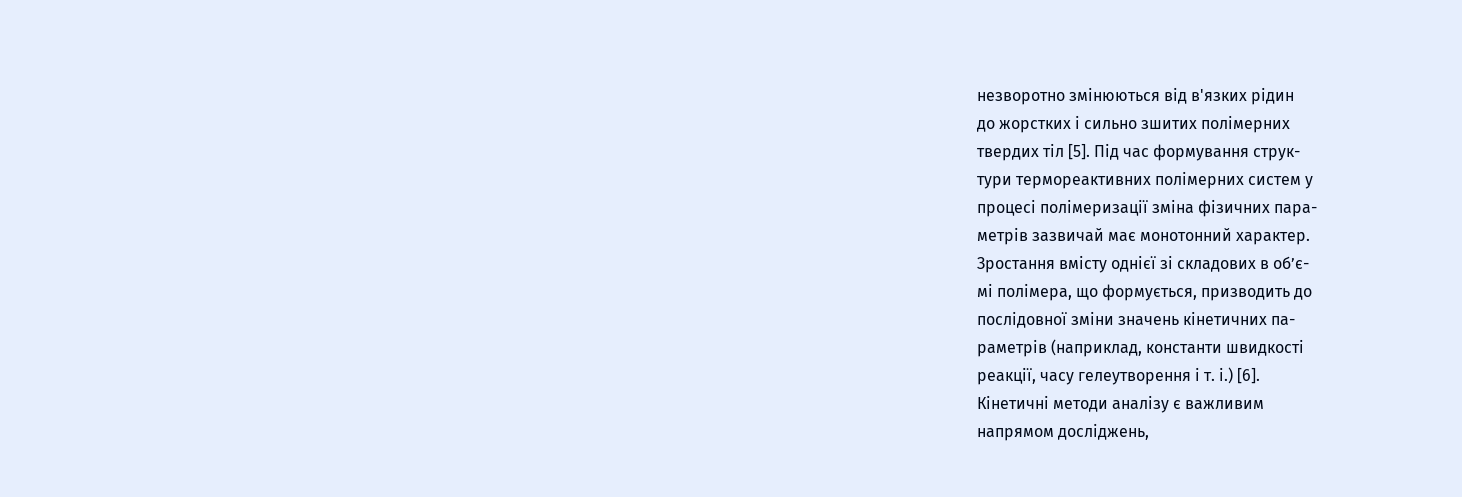незворотно змінюються від в'язких рідин
до жорстких і сильно зшитих полімерних
твердих тіл [5]. Під час формування струк-
тури термореактивних полімерних систем у
процесі полімеризації зміна фізичних пара-
метрів зазвичай має монотонний характер.
Зростання вмісту однієї зі складових в об’є-
мі полімера, що формується, призводить до
послідовної зміни значень кінетичних па-
раметрів (наприклад, константи швидкості
реакції, часу гелеутворення і т. і.) [6].
Кінетичні методи аналізу є важливим
напрямом досліджень,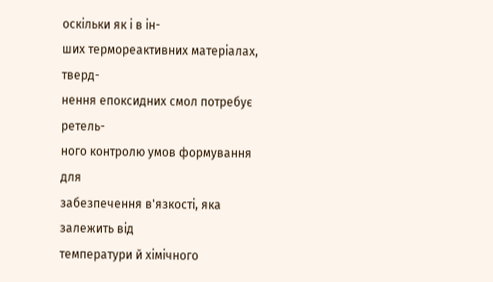оскільки як і в ін-
ших термореактивних матеріалах, тверд-
нення епоксидних смол потребує ретель-
ного контролю умов формування для
забезпечення в'язкості, яка залежить від
температури й хімічного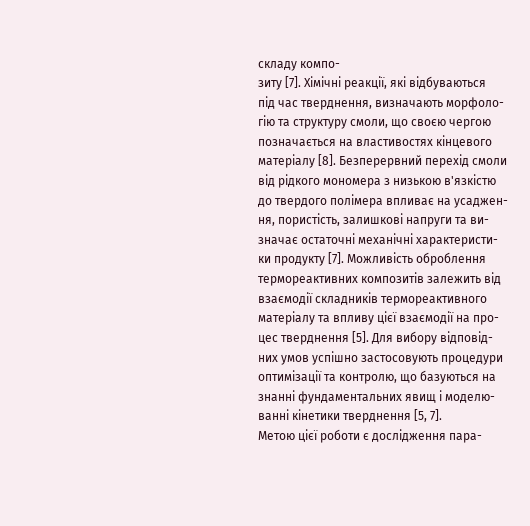складу компо-
зиту [7]. Хімічні реакції, які відбуваються
під час тверднення, визначають морфоло-
гію та структуру смоли, що своєю чергою
позначається на властивостях кінцевого
матеріалу [8]. Безперервний перехід смоли
від рідкого мономера з низькою в'язкістю
до твердого полімера впливає на усаджен-
ня, пористість, залишкові напруги та ви-
значає остаточні механічні характеристи-
ки продукту [7]. Можливість оброблення
термореактивних композитів залежить від
взаємодії складників термореактивного
матеріалу та впливу цієї взаємодії на про-
цес тверднення [5]. Для вибору відповід-
них умов успішно застосовують процедури
оптимізації та контролю, що базуються на
знанні фундаментальних явищ і моделю-
ванні кінетики тверднення [5, 7].
Метою цієї роботи є дослідження пара-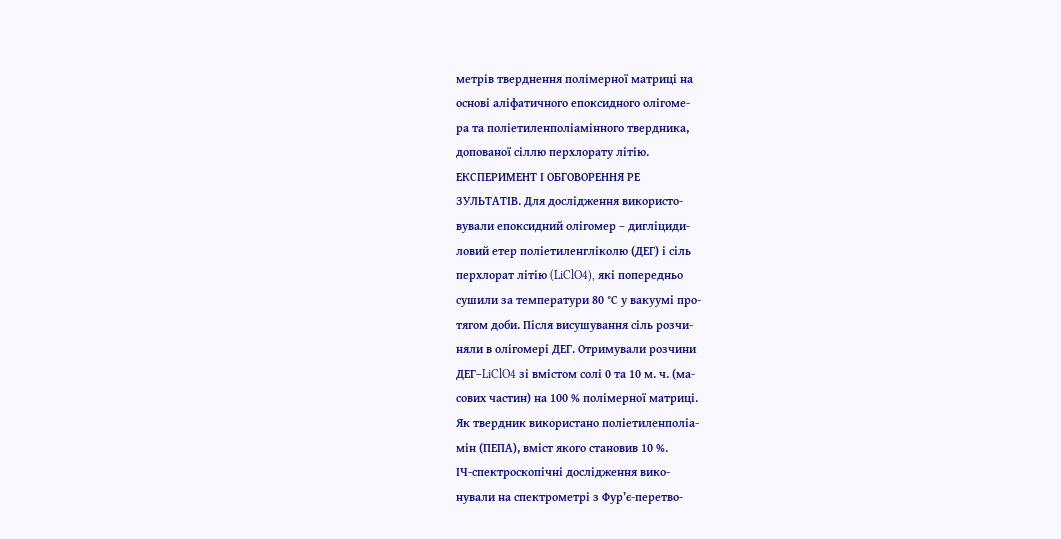метрів тверднення полімерної матриці на
основі аліфатичного епоксидного олігоме-
ра та поліетиленполіамінного твердника,
допованої сіллю перхлорату літію.
ЕКСПЕРИМЕНТ І ОБГОВОРЕННЯ РЕ
ЗУЛЬТАТІВ. Для дослідження використо-
вували епоксидний олігомер – дигліциди-
ловий етер поліетиленгліколю (ДЕГ) і сіль
перхлорат літію (LiClO4), які попередньо
сушили за температури 80 °С у вакуумі про-
тягом доби. Після висушування сіль розчи-
няли в олігомері ДЕГ. Отримували розчини
ДЕГ–LiClO4 зі вмістом солі 0 та 10 м. ч. (ма-
сових частин) на 100 % полімерної матриці.
Як твердник використано поліетиленполіа-
мін (ПЕПА), вміст якого становив 10 %.
ІЧ-спектроскопічні дослідження вико-
нували на спектрометрі з Фур’є-перетво-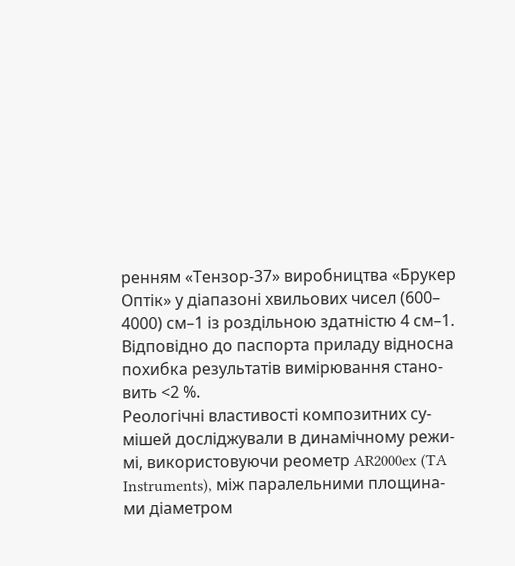ренням «Тензор-37» виробництва «Брукер
Оптік» у діапазоні хвильових чисел (600–
4000) см–1 із роздільною здатністю 4 см–1.
Відповідно до паспорта приладу відносна
похибка результатів вимірювання стано-
вить <2 %.
Реологічні властивості композитних су-
мішей досліджували в динамічному режи-
мі, використовуючи реометр AR2000ex (TA
Instruments), між паралельними площина-
ми діаметром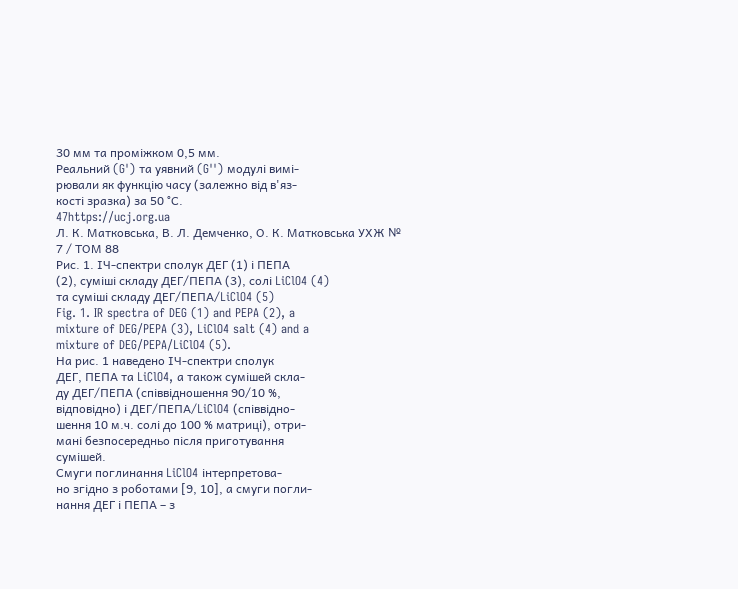30 мм та проміжком 0,5 мм.
Реальний (G') та уявний (G'') модулі вимі-
рювали як функцію часу (залежно від в'яз-
кості зразка) за 50 °С.
47https://ucj.org.ua
Л. К. Матковська, В. Л. Демченко, О. К. Матковська УХЖ № 7 / ТОМ 88
Рис. 1. ІЧ-спектри сполук ДЕГ (1) і ПЕПА
(2), суміші складу ДЕГ/ПЕПА (3), солі LiClO4 (4)
та суміші складу ДЕГ/ПЕПА/LiClO4 (5)
Fig. 1. IR spectra of DEG (1) and PEPA (2), a
mixture of DEG/PEPA (3), LiClO4 salt (4) and a
mixture of DEG/PEPA/LiClO4 (5).
На рис. 1 наведено ІЧ-спектри сполук
ДЕГ, ПЕПА та LiClO4, а також сумішей скла-
ду ДЕГ/ПЕПА (співвідношення 90/10 %,
відповідно) і ДЕГ/ПЕПА/LiClO4 (співвідно-
шення 10 м.ч. солі до 100 % матриці), отри-
мані безпосередньо після приготування
сумішей.
Смуги поглинання LiClO4 інтерпретова-
но згідно з роботами [9, 10], а смуги погли-
нання ДЕГ і ПЕПА – з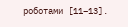роботами [11–13].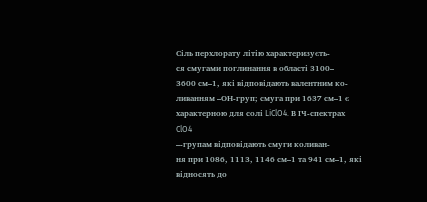Сіль перхлорату літію характеризуєть-
ся смугами поглинання в області 3100–
3600 см–1, які відповідають валентним ко-
ливанням –ОН-груп; смуга при 1637 см–1 є
характерною для солі LiClO4. В ІЧ-спектрах
ClO4
–-групам відповідають смуги коливан-
ня при 1086, 1113, 1146 см–1 та 941 см–1, які
відносять до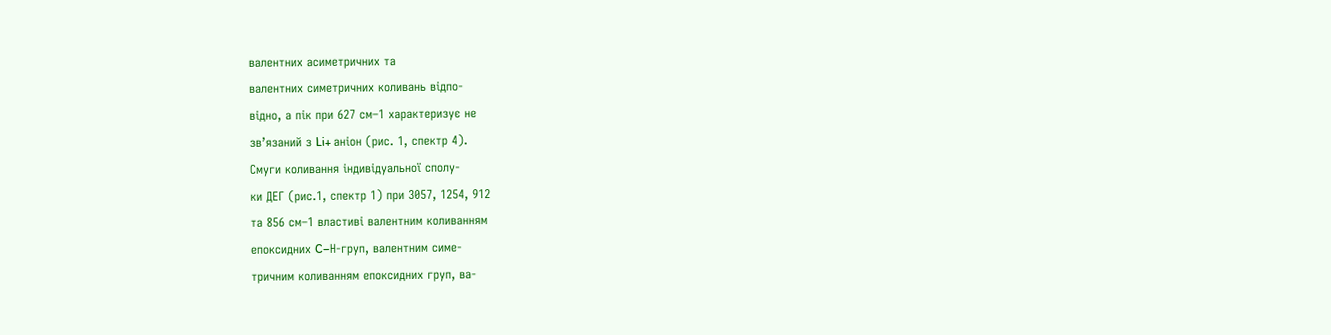валентних асиметричних та
валентних симетричних коливань відпо-
відно, а пік при 627 см–1 характеризує не
зв’язаний з Li+ аніон (рис. 1, спектр 4).
Смуги коливання індивідуальної сполу-
ки ДЕГ (рис.1, спектр 1) при 3057, 1254, 912
та 856 см–1 властиві валентним коливанням
епоксидних C–Н-груп, валентним симе-
тричним коливанням епоксидних груп, ва-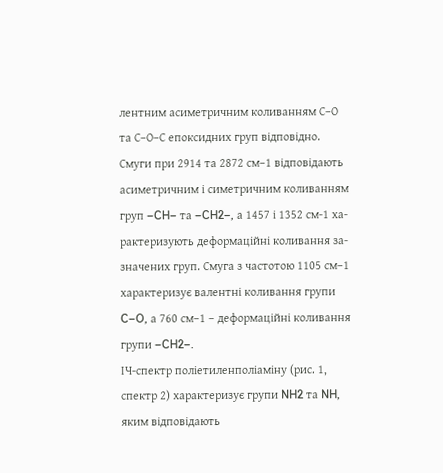лентним асиметричним коливанням С–О
та С–О–С епоксидних груп відповідно.
Смуги при 2914 та 2872 см–1 відповідають
асиметричним і симетричним коливанням
груп –CH– та –CH2–, а 1457 і 1352 см-1 ха-
рактеризують деформаційні коливання за-
значених груп. Смуга з частотою 1105 см–1
характеризує валентні коливання групи
C–O, а 760 см–1 – деформаційні коливання
групи –CH2–.
ІЧ-спектр поліетиленполіаміну (рис. 1,
спектр 2) характеризує групи NH2 та NH,
яким відповідають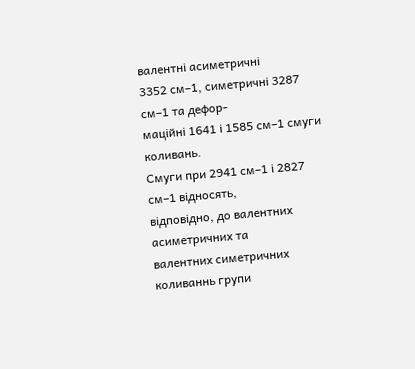валентні асиметричні
3352 см–1, симетричні 3287 см–1 та дефор-
маційні 1641 і 1585 см–1 смуги коливань.
Смуги при 2941 см–1 і 2827 см–1 відносять,
відповідно, до валентних асиметричних та
валентних симетричних коливаннь групи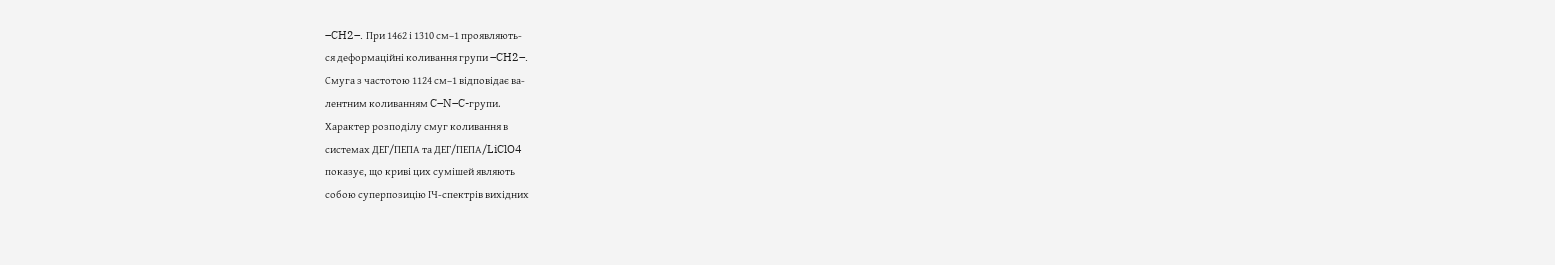–CH2–. При 1462 і 1310 см–1 проявляють-
ся деформаційні коливання групи –CH2–.
Смуга з частотою 1124 см–1 відповідає ва-
лентним коливанням C–N–C-групи.
Характер розподілу смуг коливання в
системах ДЕГ/ПЕПА та ДЕГ/ПЕПА/LiClO4
показує, що криві цих сумішей являють
собою суперпозицію ІЧ-спектрів вихідних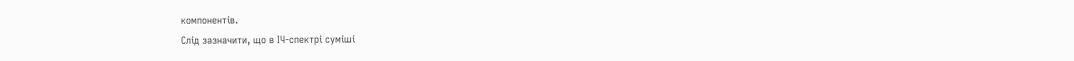компонентів.
Слід зазначити, що в ІЧ-спектрі суміші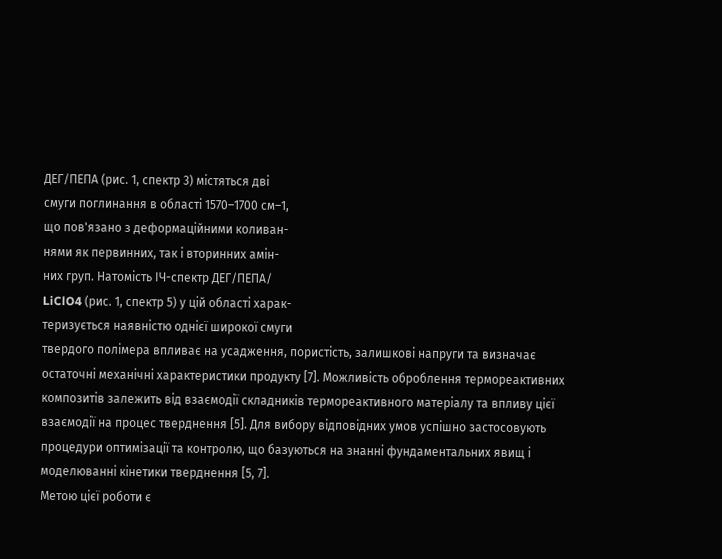ДЕГ/ПЕПА (рис. 1, спектр 3) містяться дві
смуги поглинання в області 1570–1700 см–1,
що пов'язано з деформаційними коливан-
нями як первинних, так і вторинних амін-
них груп. Натомість ІЧ-спектр ДЕГ/ПЕПА/
LiClO4 (рис. 1, спектр 5) у цій області харак-
теризується наявністю однієї широкої смуги
твердого полімера впливає на усадження, пористість, залишкові напруги та визначає
остаточні механічні характеристики продукту [7]. Можливість оброблення термореактивних
композитів залежить від взаємодії складників термореактивного матеріалу та впливу цієї
взаємодії на процес тверднення [5]. Для вибору відповідних умов успішно застосовують
процедури оптимізації та контролю, що базуються на знанні фундаментальних явищ і
моделюванні кінетики тверднення [5, 7].
Метою цієї роботи є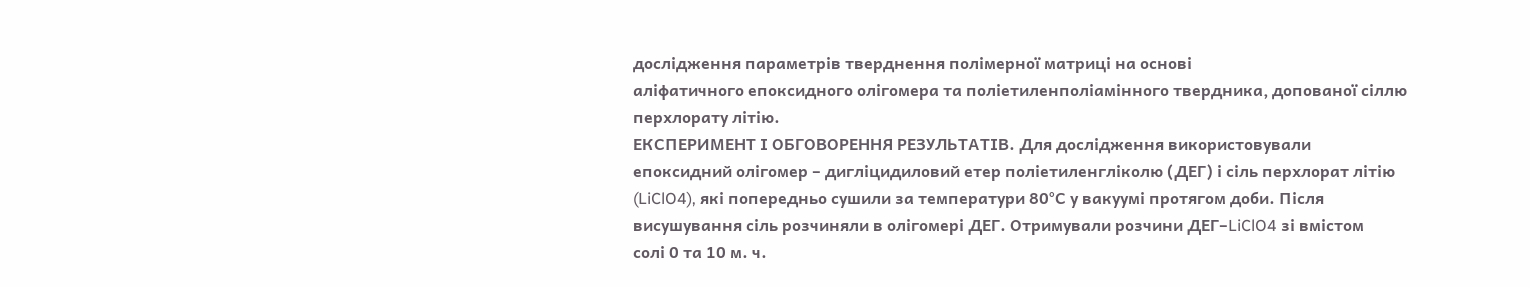дослідження параметрів тверднення полімерної матриці на основі
аліфатичного епоксидного олігомера та поліетиленполіамінного твердника, допованої сіллю
перхлорату літію.
ЕКСПЕРИМЕНТ І ОБГОВОРЕННЯ РЕЗУЛЬТАТІВ. Для дослідження використовували
епоксидний олігомер – дигліцидиловий етер поліетиленгліколю (ДЕГ) і сіль перхлорат літію
(LiClO4), які попередньо сушили за температури 80°С у вакуумі протягом доби. Після
висушування сіль розчиняли в олігомері ДЕГ. Отримували розчини ДЕГ–LiClO4 зі вмістом
солі 0 та 10 м. ч.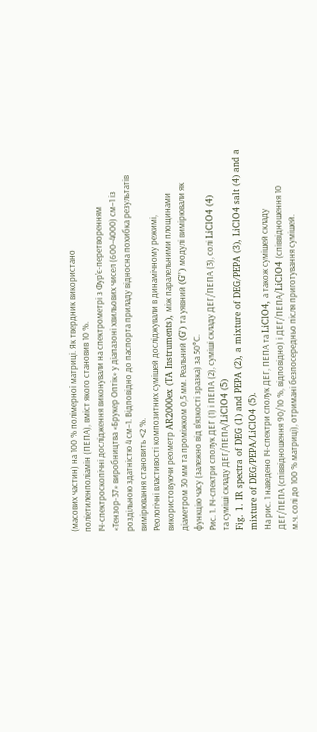(масових частин) на 100 % полімерної матриці. Як твердник використано
поліетиленполіамін (ПЕПА), вміст якого становив 10 %.
ІЧ-спектроскопічні дослідження виконували на спектрометрі з Фур’є-перетворенням
«Тензор-37» виробництва «Брукер Оптік» у діапазоні хвильових чисел (600–4000) см–1 із
роздільною здатністю 4 см–1. Відповідно до паспорта приладу відносна похибка результатів
вимірювання становить <2 %.
Реологічні властивості композитних сумішей досліджували в динамічному режимі,
використовуючи реометр AR2000ex (TA Instruments), між паралельними площинами
діаметром 30 мм та проміжком 0,5 мм. Реальний (G') та уявний (G'') модулі вимірювали як
функцію часу (залежно від в'язкості зразка) за 50°С.
Рис. 1. ІЧ-спектри сполук ДЕГ (1) і ПЕПА (2), суміші складу ДЕГ/ПЕПА (3), солі LiClO4 (4)
та суміші складу ДЕГ/ПЕПА/LiClO4 (5)
Fig. 1. IR spectra of DEG (1) and PEPA (2), a mixture of DEG/PEPA (3), LiClO4 salt (4) and a
mixture of DEG/PEPA/LiClO4 (5).
На рис. 1 наведено ІЧ-спектри сполук ДЕГ, ПЕПА та LiClO4, а також сумішей складу
ДЕГ/ПЕПА (співвідношення 90/10 %, відповідно) і ДЕГ/ПЕПА/LiClO4 (співвідношення 10
м.ч. солі до 100 % матриці), отримані безпосередньо після приготування сумішей.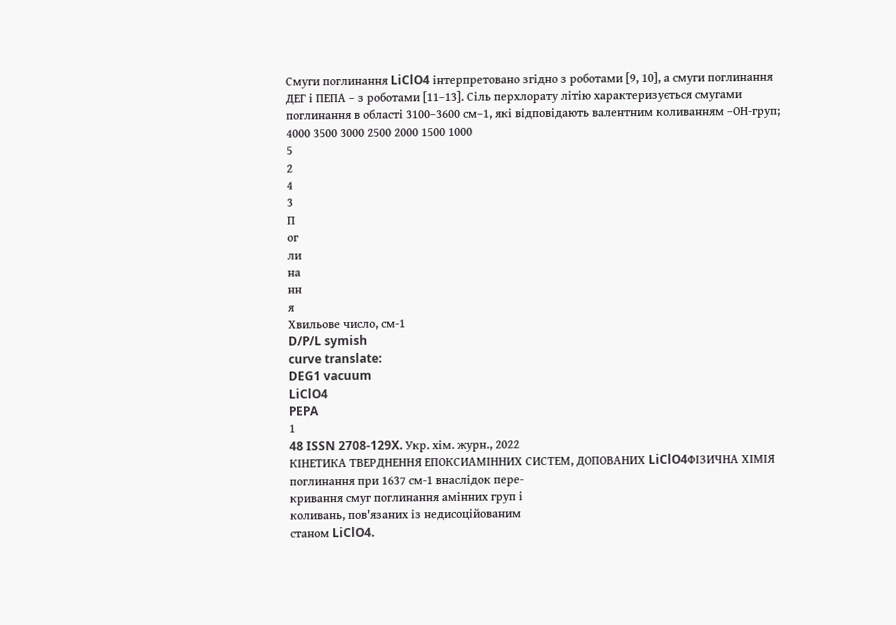Смуги поглинання LiClO4 інтерпретовано згідно з роботами [9, 10], а смуги поглинання
ДЕГ і ПЕПА – з роботами [11–13]. Сіль перхлорату літію характеризується смугами
поглинання в області 3100–3600 см–1, які відповідають валентним коливанням –ОН-груп;
4000 3500 3000 2500 2000 1500 1000
5
2
4
3
П
ог
ли
на
нн
я
Хвильове число, см-1
D/P/L symish
curve translate:
DEG1 vacuum
LiClO4
PEPA
1
48 ISSN 2708-129X. Укр. хім. журн., 2022
КІНЕТИКА ТВЕРДНЕННЯ ЕПОКСИАМІННИХ СИСТЕМ, ДОПОВАНИХ LiClO4ФІЗИЧНА ХІМІЯ
поглинання при 1637 см-1 внаслідок пере-
кривання смуг поглинання амінних груп і
коливань, пов'язаних із недисоційованим
станом LiClO4.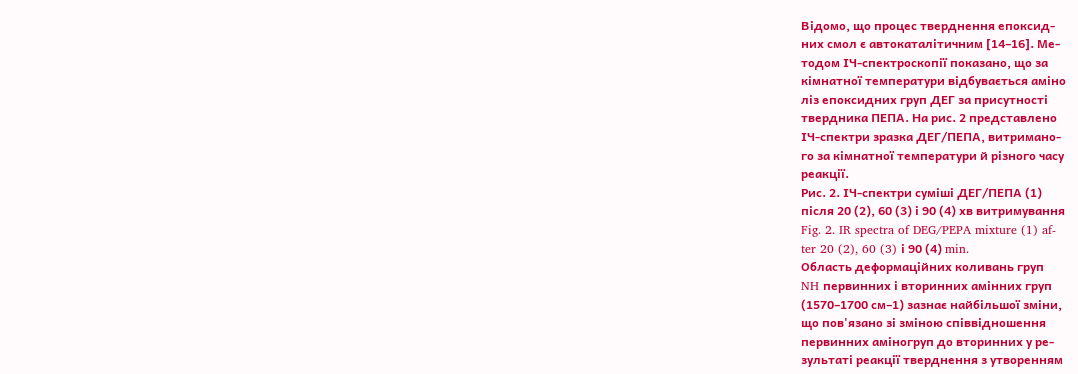Відомо, що процес тверднення епоксид-
них смол є автокаталітичним [14–16]. Ме-
тодом ІЧ-спектроскопії показано, що за
кімнатної температури відбувається аміно
ліз епоксидних груп ДЕГ за присутності
твердника ПЕПА. На рис. 2 представлено
ІЧ-спектри зразка ДЕГ/ПЕПА, витримано-
го за кімнатної температури й різного часу
реакції.
Рис. 2. ІЧ-спектри суміші ДЕГ/ПЕПА (1)
після 20 (2), 60 (3) і 90 (4) хв витримування
Fig. 2. IR spectra of DEG/PEPA mixture (1) af-
ter 20 (2), 60 (3) і 90 (4) min.
Область деформаційних коливань груп
NH первинних і вторинних амінних груп
(1570–1700 см–1) зазнає найбільшої зміни,
що пов'язано зі зміною співвідношення
первинних аміногруп до вторинних у ре-
зультаті реакції тверднення з утворенням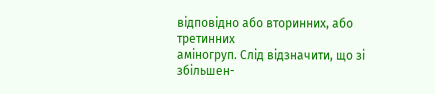відповідно або вторинних, або третинних
аміногруп. Слід відзначити, що зі збільшен-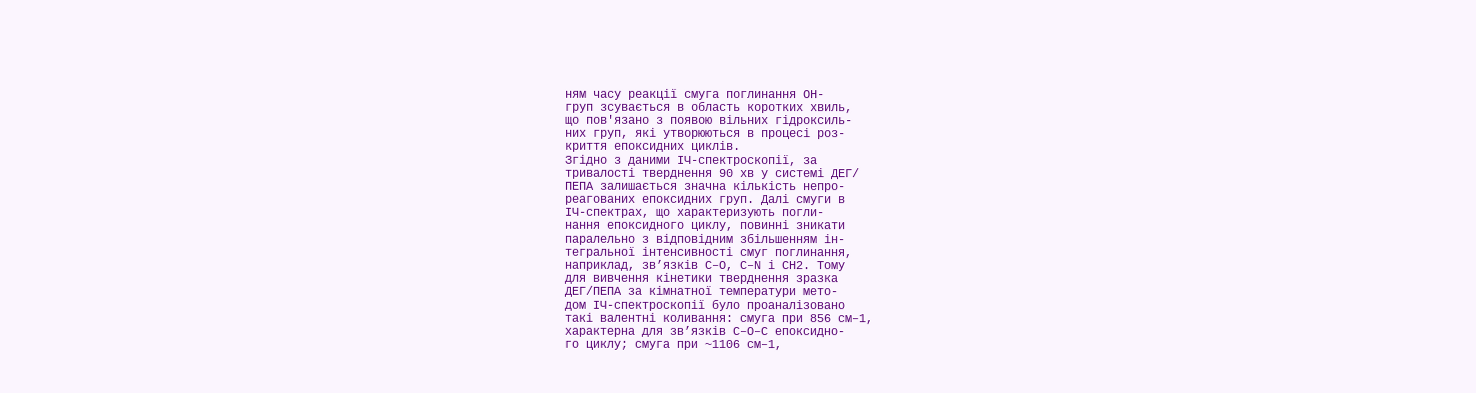ням часу реакції смуга поглинання ОН-
груп зсувається в область коротких хвиль,
що пов'язано з появою вільних гідроксиль-
них груп, які утворюються в процесі роз-
криття епоксидних циклів.
Згідно з даними ІЧ-спектроскопії, за
тривалості тверднення 90 хв у системі ДЕГ/
ПЕПА залишається значна кількість непро-
реагованих епоксидних груп. Далі смуги в
ІЧ-спектрах, що характеризують погли-
нання епоксидного циклу, повинні зникати
паралельно з відповідним збільшенням ін-
тегральної інтенсивності смуг поглинання,
наприклад, зв’язків С–О, С–N і СН2. Тому
для вивчення кінетики тверднення зразка
ДЕГ/ПЕПА за кімнатної температури мето-
дом ІЧ-спектроскопії було проаналізовано
такі валентні коливання: смуга при 856 см–1,
характерна для зв’язків С–О–С епоксидно-
го циклу; смуга при ~1106 см–1,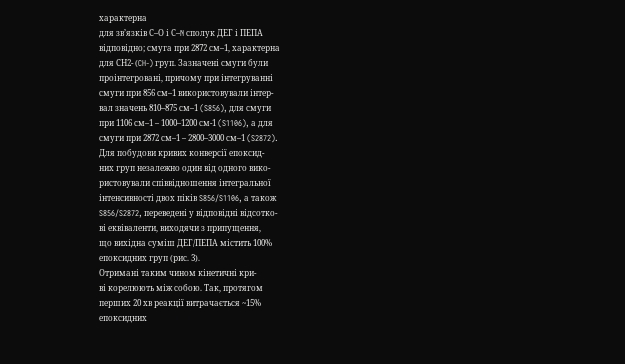характерна
для зв’язків С–О і С–N сполук ДЕГ і ПЕПА
відповідно; смуга при 2872 см–1, характерна
для СH2- (CH-) груп. Зазначені смуги були
проінтегровані, причому при інтегруванні
смуги при 856 см–1 використовували інтер-
вал значень 810–875 см–1 (S856), для смуги
при 1106 см–1 – 1000–1200 см-1 (S1106), а для
смуги при 2872 см–1 – 2800–3000 см–1 (S2872).
Для побудови кривих конверсії епоксид-
них груп незалежно один від одного вико-
ристовували співвідношення інтегральної
інтенсивності двох піків S856/S1106, а також
S856/S2872, переведені у відповідні відсотко-
ві еквіваленти, виходячи з припущення,
що вихідна суміш ДЕГ/ПЕПА містить 100%
епоксидних груп (рис. 3).
Отримані таким чином кінетичні кри-
ві корелюють між собою. Так, протягом
перших 20 хв реакції витрачається ~15%
епоксидних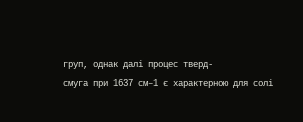груп, однак далі процес тверд-
смуга при 1637 см–1 є характерною для солі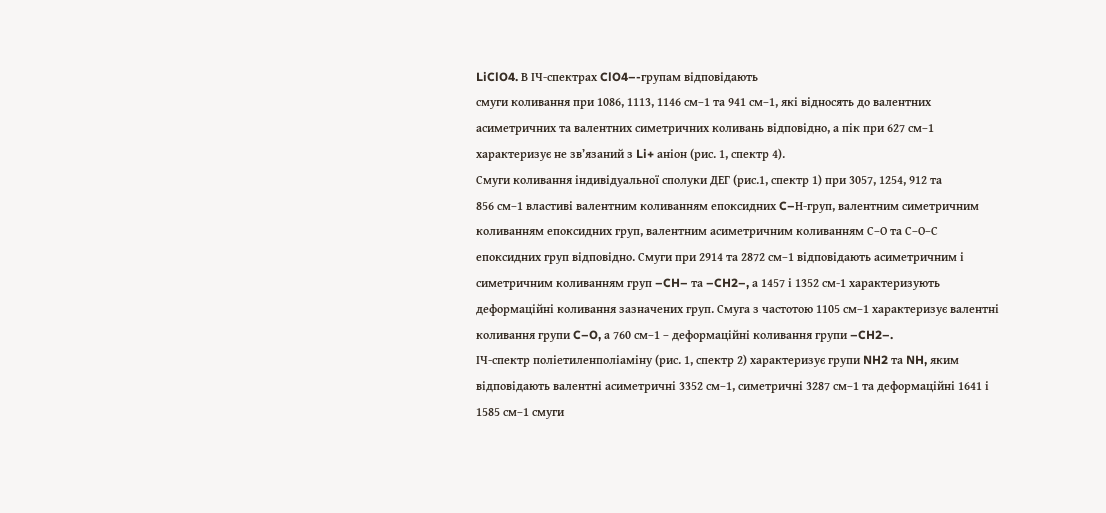LiClO4. В ІЧ-спектрах ClO4–-групам відповідають
смуги коливання при 1086, 1113, 1146 см–1 та 941 см–1, які відносять до валентних
асиметричних та валентних симетричних коливань відповідно, а пік при 627 см–1
характеризує не зв’язаний з Li+ аніон (рис. 1, спектр 4).
Смуги коливання індивідуальної сполуки ДЕГ (рис.1, спектр 1) при 3057, 1254, 912 та
856 см–1 властиві валентним коливанням епоксидних C–Н-груп, валентним симетричним
коливанням епоксидних груп, валентним асиметричним коливанням С–О та С–О–С
епоксидних груп відповідно. Смуги при 2914 та 2872 см–1 відповідають асиметричним і
симетричним коливанням груп –CH– та –CH2–, а 1457 і 1352 см-1 характеризують
деформаційні коливання зазначених груп. Смуга з частотою 1105 см–1 характеризує валентні
коливання групи C–O, а 760 см–1 – деформаційні коливання групи –CH2–.
ІЧ-спектр поліетиленполіаміну (рис. 1, спектр 2) характеризує групи NH2 та NH, яким
відповідають валентні асиметричні 3352 см–1, симетричні 3287 см–1 та деформаційні 1641 і
1585 см–1 смуги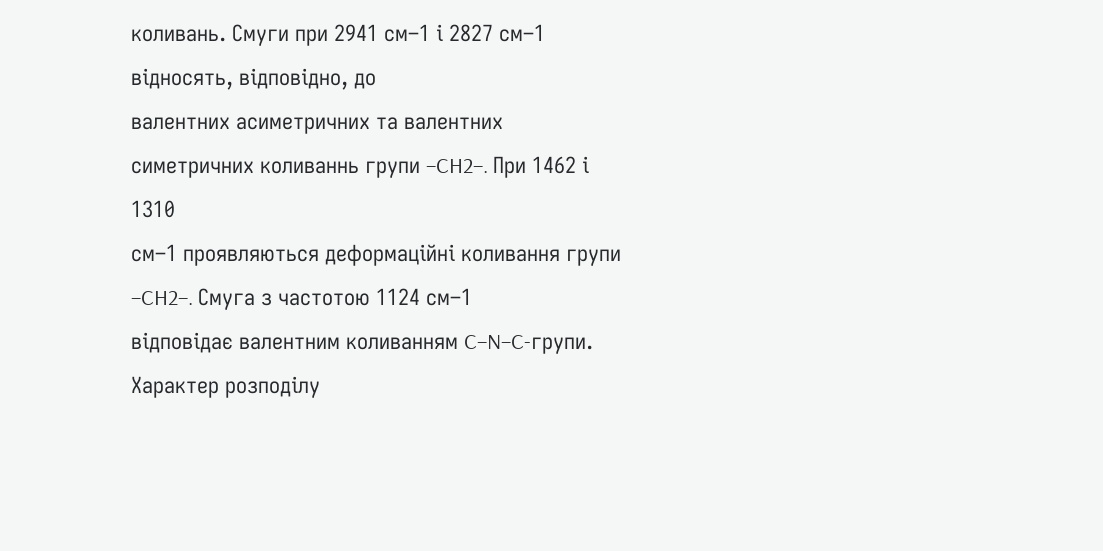коливань. Смуги при 2941 см–1 і 2827 см–1 відносять, відповідно, до
валентних асиметричних та валентних симетричних коливаннь групи –CH2–. При 1462 і 1310
см–1 проявляються деформаційні коливання групи –CH2–. Смуга з частотою 1124 см–1
відповідає валентним коливанням C–N–C-групи.
Характер розподілу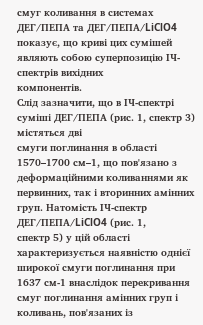смуг коливання в системах ДЕГ/ПЕПА та ДЕГ/ПЕПА/LiClO4
показує, що криві цих сумішей являють собою суперпозицію ІЧ-спектрів вихідних
компонентів.
Слід зазначити, що в ІЧ-спектрі суміші ДЕГ/ПЕПА (рис. 1, спектр 3) містяться дві
смуги поглинання в області 1570–1700 см–1, що пов'язано з деформаційними коливаннями як
первинних, так і вторинних амінних груп. Натомість ІЧ-спектр ДЕГ/ПЕПА/LiClO4 (рис. 1,
спектр 5) у цій області характеризується наявністю однієї широкої смуги поглинання при
1637 см-1 внаслідок перекривання смуг поглинання амінних груп і коливань, пов'язаних із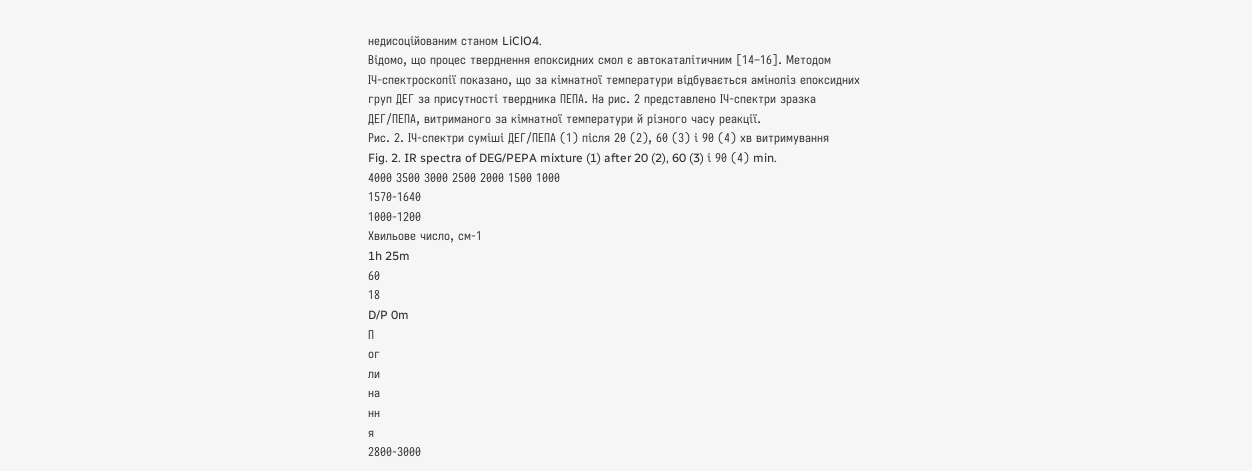недисоційованим станом LiClO4.
Відомо, що процес тверднення епоксидних смол є автокаталітичним [14–16]. Методом
ІЧ-спектроскопії показано, що за кімнатної температури відбувається аміноліз епоксидних
груп ДЕГ за присутності твердника ПЕПА. На рис. 2 представлено ІЧ-спектри зразка
ДЕГ/ПЕПА, витриманого за кімнатної температури й різного часу реакції.
Рис. 2. ІЧ-спектри суміші ДЕГ/ПЕПА (1) після 20 (2), 60 (3) і 90 (4) хв витримування
Fig. 2. IR spectra of DEG/PEPA mixture (1) after 20 (2), 60 (3) і 90 (4) min.
4000 3500 3000 2500 2000 1500 1000
1570-1640
1000-1200
Хвильове число, см-1
1h 25m
60
18
D/P 0m
П
ог
ли
на
нн
я
2800-3000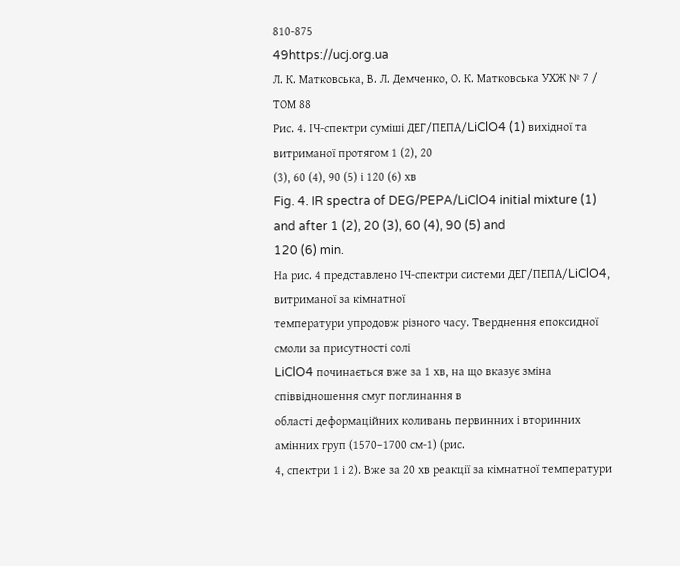810-875
49https://ucj.org.ua
Л. К. Матковська, В. Л. Демченко, О. К. Матковська УХЖ № 7 / ТОМ 88
Рис. 4. ІЧ-спектри суміші ДЕГ/ПЕПА/LiClO4 (1) вихідної та витриманої протягом 1 (2), 20
(3), 60 (4), 90 (5) і 120 (6) хв
Fig. 4. IR spectra of DEG/PEPA/LiClO4 initial mixture (1) and after 1 (2), 20 (3), 60 (4), 90 (5) and
120 (6) min.
На рис. 4 представлено ІЧ-спектри системи ДЕГ/ПЕПА/LiClO4, витриманої за кімнатної
температури упродовж різного часу. Тверднення епоксидної смоли за присутності солі
LiClO4 починається вже за 1 хв, на що вказує зміна співвідношення смуг поглинання в
області деформаційних коливань первинних і вторинних амінних груп (1570–1700 см-1) (рис.
4, спектри 1 і 2). Вже за 20 хв реакції за кімнатної температури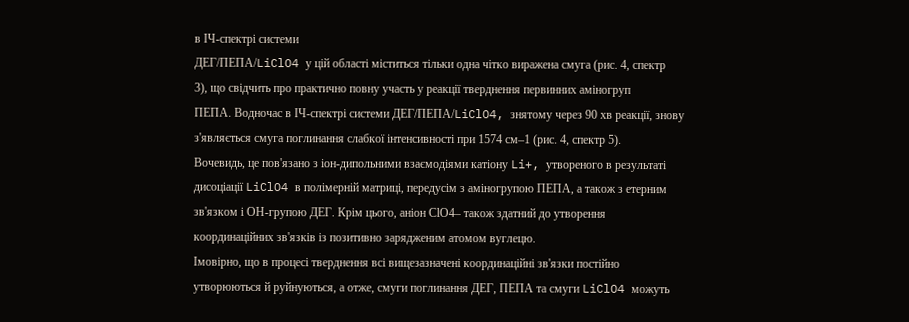в ІЧ-спектрі системи
ДЕГ/ПЕПА/LiClO4 у цій області міститься тільки одна чітко виражена смуга (рис. 4, спектр
3), що свідчить про практично повну участь у реакції тверднення первинних аміногруп
ПЕПА. Водночас в ІЧ-спектрі системи ДЕГ/ПЕПА/LiClO4, знятому через 90 хв реакції, знову
з'являється смуга поглинання слабкої інтенсивності при 1574 см–1 (рис. 4, спектр 5).
Вочевидь, це пов'язано з іон-дипольними взаємодіями катіону Li+, утвореного в результаті
дисоціації LiClO4 в полімерній матриці, передусім з аміногрупою ПЕПА, а також з етерним
зв'язком і ОН-групою ДЕГ. Крім цього, аніон СlO4– також здатний до утворення
координаційних зв'язків із позитивно зарядженим атомом вуглецю.
Імовірно, що в процесі тверднення всі вищезазначені координаційні зв'язки постійно
утворюються й руйнуються, а отже, смуги поглинання ДЕГ, ПЕПА та смуги LiClO4 можуть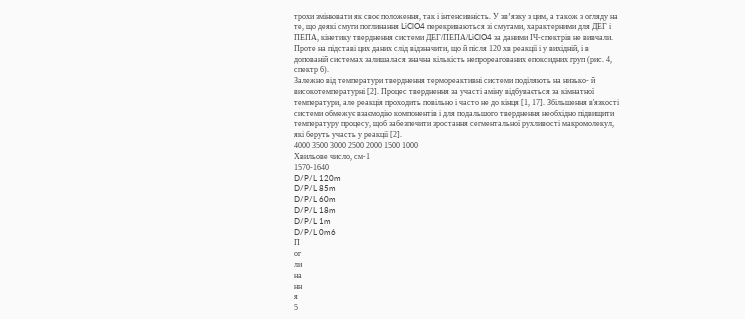трохи змінювати як своє положення, так і інтенсивність. У зв’язку з цим, а також з огляду на
те, що деякі смуги поглинання LiClO4 перекриваються зі смугами, характерними для ДЕГ і
ПЕПА, кінетику тверднення системи ДЕГ/ПЕПА/LiClO4 за даними ІЧ-спектрів не вивчали.
Проте на підставі цих даних слід відзначити, що й після 120 хв реакції і у вихідній, і в
допованій системах залишалася значна кількість непрореагованих епоксидних груп (рис. 4,
спектр 6).
Залежно від температури тверднення термореактивні системи поділяють на низько- й
високотемпературні [2]. Процес тверднення за участі аміну відбувається за кімнатної
температури, але реакція проходить повільно і часто не до кінця [1, 17]. Збільшення в'язкості
системи обмежує взаємодію компонентів і для подальшого тверднення необхідно підвищити
температуру процесу, щоб забезпечити зростання сегментальної рухливості макромолекул,
які беруть участь у реакції [2].
4000 3500 3000 2500 2000 1500 1000
Хвильове число, см-1
1570-1640
D/P/L 120m
D/P/L 85m
D/P/L 60m
D/P/L 18m
D/P/L 1m
D/P/L 0m6
П
ог
ли
на
нн
я
5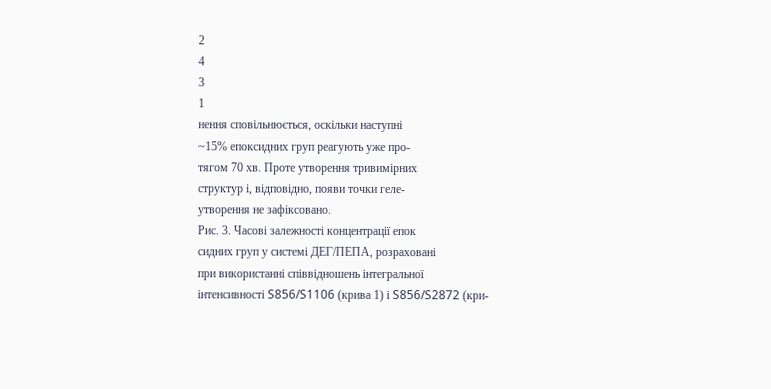2
4
3
1
нення сповільнюється, оскільки наступні
~15% епоксидних груп реагують уже про-
тягом 70 хв. Проте утворення тривимірних
структур і, відповідно, появи точки геле-
утворення не зафіксовано.
Рис. 3. Часові залежності концентрації епок
сидних груп у системі ДЕГ/ПЕПА, розраховані
при використанні співвідношень інтегральної
інтенсивності S856/S1106 (крива 1) і S856/S2872 (кри-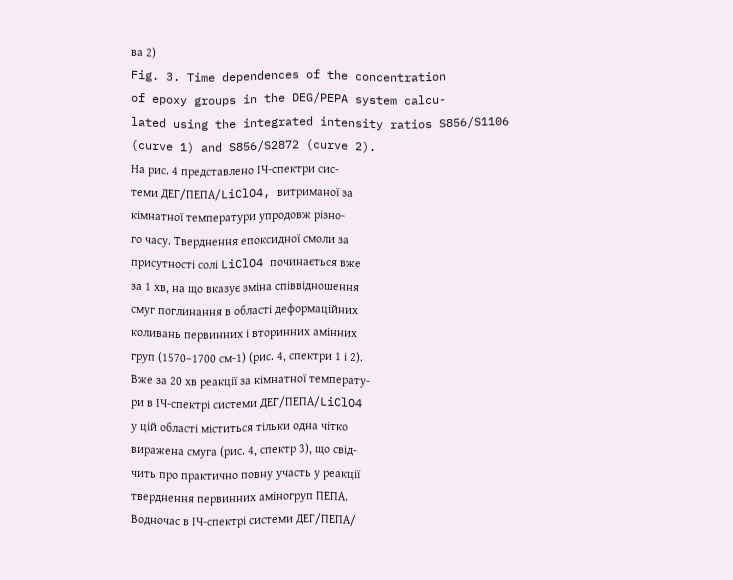ва 2)
Fig. 3. Time dependences of the concentration
of epoxy groups in the DEG/PEPA system calcu-
lated using the integrated intensity ratios S856/S1106
(curve 1) and S856/S2872 (curve 2).
На рис. 4 представлено ІЧ-спектри сис-
теми ДЕГ/ПЕПА/LiClO4, витриманої за
кімнатної температури упродовж різно-
го часу. Тверднення епоксидної смоли за
присутності солі LiClO4 починається вже
за 1 хв, на що вказує зміна співвідношення
смуг поглинання в області деформаційних
коливань первинних і вторинних амінних
груп (1570–1700 см-1) (рис. 4, спектри 1 і 2).
Вже за 20 хв реакції за кімнатної температу-
ри в ІЧ-спектрі системи ДЕГ/ПЕПА/LiClO4
у цій області міститься тільки одна чітко
виражена смуга (рис. 4, спектр 3), що свід-
чить про практично повну участь у реакції
тверднення первинних аміногруп ПЕПА.
Водночас в ІЧ-спектрі системи ДЕГ/ПЕПА/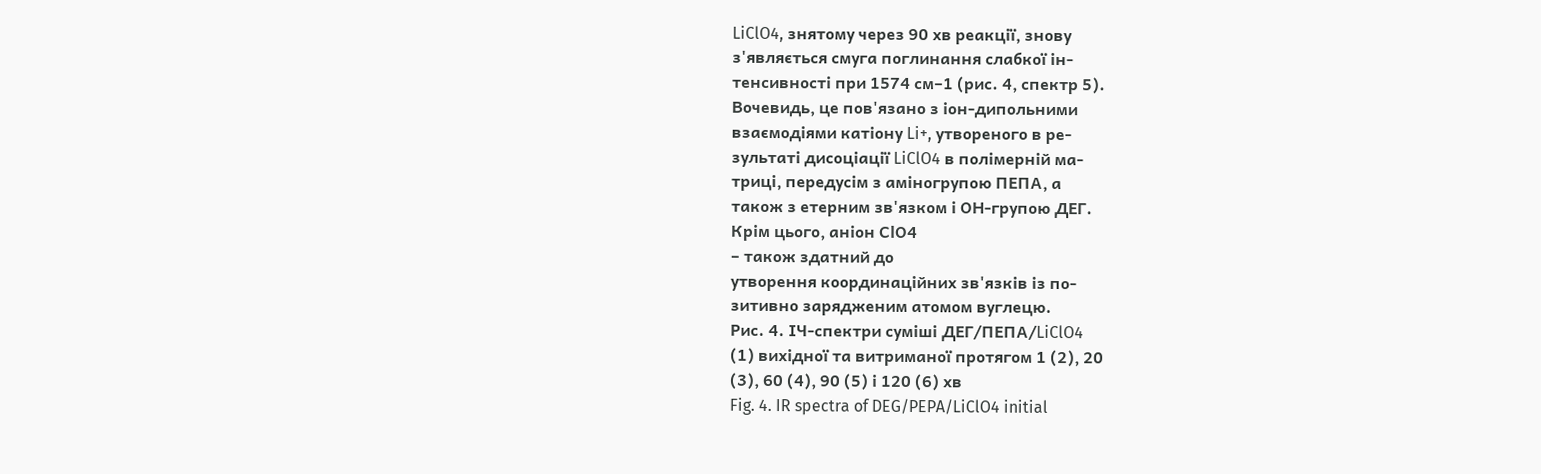LiClO4, знятому через 90 хв реакції, знову
з'являється смуга поглинання слабкої ін-
тенсивності при 1574 см–1 (рис. 4, спектр 5).
Вочевидь, це пов'язано з іон-дипольними
взаємодіями катіону Li+, утвореного в ре-
зультаті дисоціації LiClO4 в полімерній ма-
триці, передусім з аміногрупою ПЕПА, а
також з етерним зв'язком і ОН-групою ДЕГ.
Крім цього, аніон СlO4
– також здатний до
утворення координаційних зв'язків із по-
зитивно зарядженим атомом вуглецю.
Рис. 4. ІЧ-спектри суміші ДЕГ/ПЕПА/LiClO4
(1) вихідної та витриманої протягом 1 (2), 20
(3), 60 (4), 90 (5) і 120 (6) хв
Fig. 4. IR spectra of DEG/PEPA/LiClO4 initial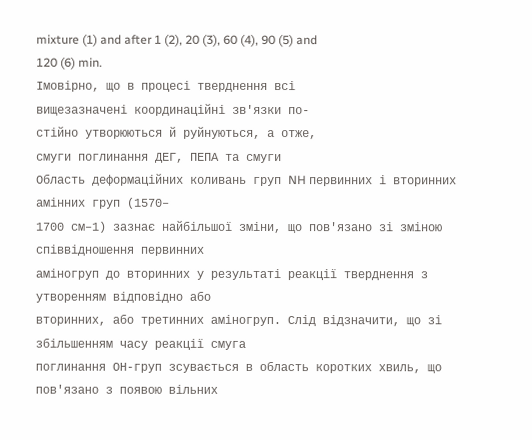mixture (1) and after 1 (2), 20 (3), 60 (4), 90 (5) and
120 (6) min.
Імовірно, що в процесі тверднення всі
вищезазначені координаційні зв'язки по-
стійно утворюються й руйнуються, а отже,
смуги поглинання ДЕГ, ПЕПА та смуги
Область деформаційних коливань груп NH первинних і вторинних амінних груп (1570–
1700 см–1) зазнає найбільшої зміни, що пов'язано зі зміною співвідношення первинних
аміногруп до вторинних у результаті реакції тверднення з утворенням відповідно або
вторинних, або третинних аміногруп. Слід відзначити, що зі збільшенням часу реакції смуга
поглинання ОН-груп зсувається в область коротких хвиль, що пов'язано з появою вільних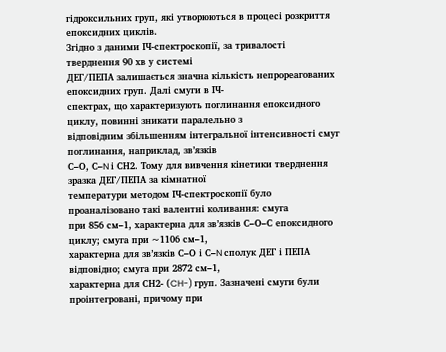гідроксильних груп, які утворюються в процесі розкриття епоксидних циклів.
Згідно з даними ІЧ-спектроскопії, за тривалості тверднення 90 хв у системі
ДЕГ/ПЕПА залишається значна кількість непрореагованих епоксидних груп. Далі смуги в ІЧ-
спектрах, що характеризують поглинання епоксидного циклу, повинні зникати паралельно з
відповідним збільшенням інтегральної інтенсивності смуг поглинання, наприклад, зв’язків
С–О, С–N і СН2. Тому для вивчення кінетики тверднення зразка ДЕГ/ПЕПА за кімнатної
температури методом ІЧ-спектроскопії було проаналізовано такі валентні коливання: смуга
при 856 см–1, характерна для зв’язків С–О–С епоксидного циклу; смуга при ~1106 см–1,
характерна для зв’язків С–О і С–N сполук ДЕГ і ПЕПА відповідно; смуга при 2872 см–1,
характерна для СH2- (CH-) груп. Зазначені смуги були проінтегровані, причому при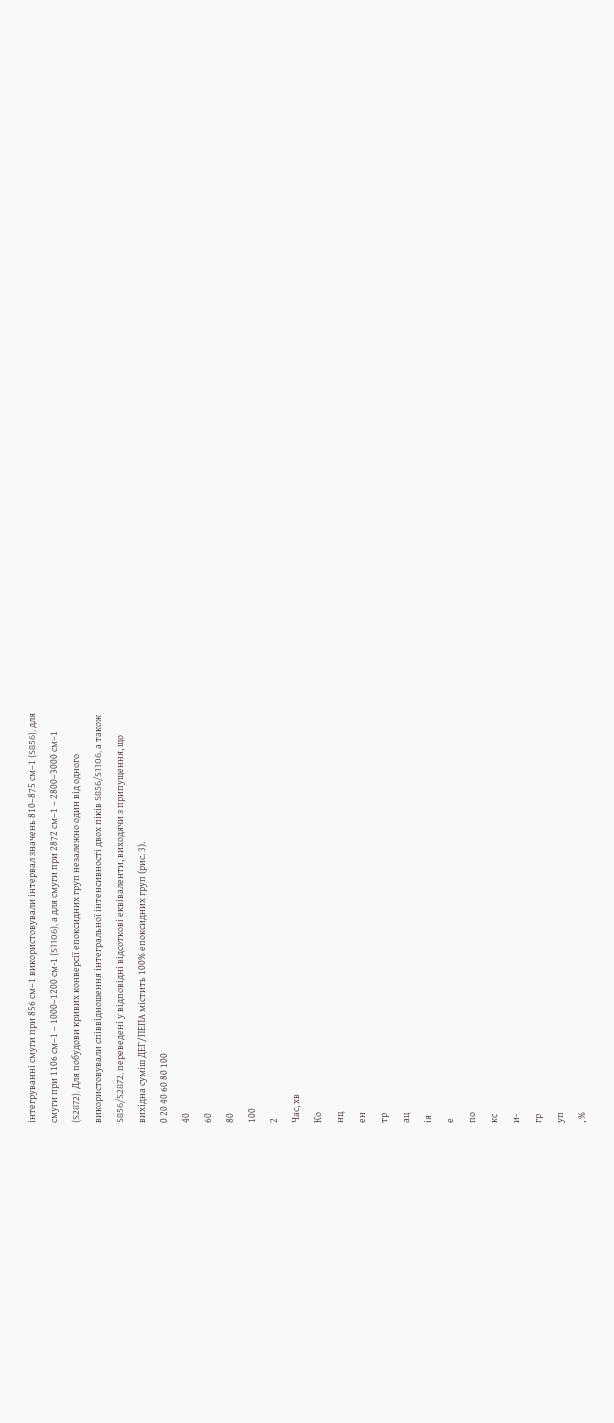інтегруванні смуги при 856 см–1 використовували інтервал значень 810–875 см–1 (S856), для
смуги при 1106 см–1 – 1000–1200 см-1 (S1106), а для смуги при 2872 см–1 – 2800–3000 см–1
(S2872). Для побудови кривих конверсії епоксидних груп незалежно один від одного
використовували співвідношення інтегральної інтенсивності двох піків S856/S1106, а також
S856/S2872, переведені у відповідні відсоткові еквіваленти, виходячи з припущення, що
вихідна суміш ДЕГ/ПЕПА містить 100% епоксидних груп (рис. 3).
0 20 40 60 80 100
40
60
80
100
2
Час, хв
Ко
нц
ен
тр
ац
ія
е
по
кс
и-
гр
уп
, %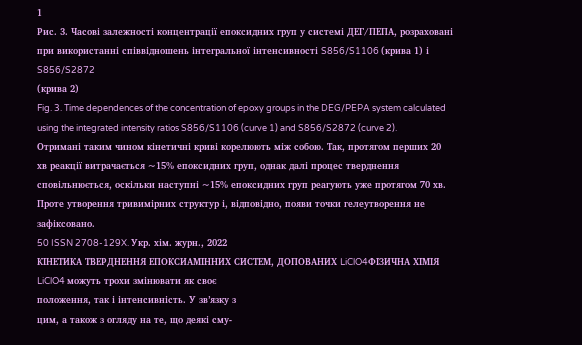1
Рис. 3. Часові залежності концентрації епоксидних груп у системі ДЕГ/ПЕПА, розраховані
при використанні співвідношень інтегральної інтенсивності S856/S1106 (крива 1) і S856/S2872
(крива 2)
Fig. 3. Time dependences of the concentration of epoxy groups in the DEG/PEPA system calculated
using the integrated intensity ratios S856/S1106 (curve 1) and S856/S2872 (curve 2).
Отримані таким чином кінетичні криві корелюють між собою. Так, протягом перших 20
хв реакції витрачається ~15% епоксидних груп, однак далі процес тверднення
сповільнюється, оскільки наступні ~15% епоксидних груп реагують уже протягом 70 хв.
Проте утворення тривимірних структур і, відповідно, появи точки гелеутворення не
зафіксовано.
50 ISSN 2708-129X. Укр. хім. журн., 2022
КІНЕТИКА ТВЕРДНЕННЯ ЕПОКСИАМІННИХ СИСТЕМ, ДОПОВАНИХ LiClO4ФІЗИЧНА ХІМІЯ
LiClO4 можуть трохи змінювати як своє
положення, так і інтенсивність. У зв’язку з
цим, а також з огляду на те, що деякі сму-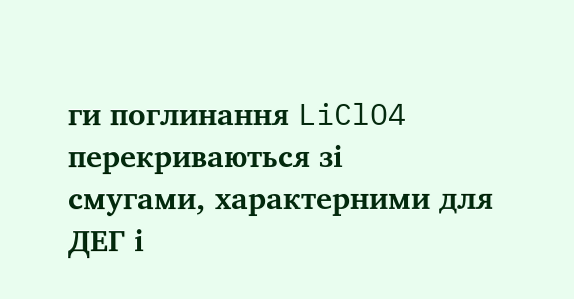ги поглинання LiClO4 перекриваються зі
смугами, характерними для ДЕГ і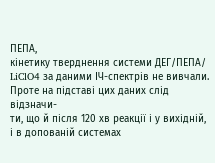ПЕПА,
кінетику тверднення системи ДЕГ/ПЕПА/
LiClO4 за даними ІЧ-спектрів не вивчали.
Проте на підставі цих даних слід відзначи-
ти, що й після 120 хв реакції і у вихідній,
і в допованій системах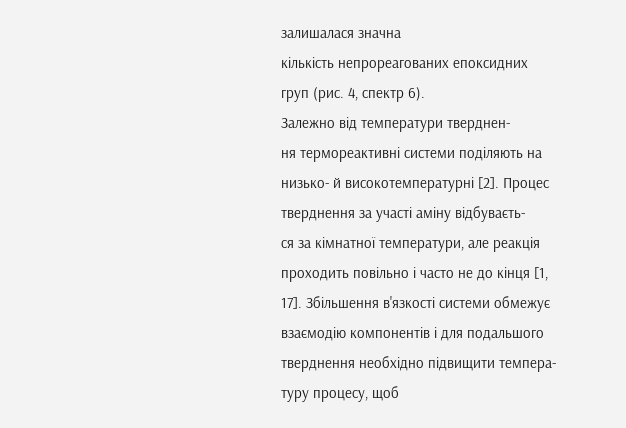залишалася значна
кількість непрореагованих епоксидних
груп (рис. 4, спектр 6).
Залежно від температури тверднен-
ня термореактивні системи поділяють на
низько- й високотемпературні [2]. Процес
тверднення за участі аміну відбуваєть-
ся за кімнатної температури, але реакція
проходить повільно і часто не до кінця [1,
17]. Збільшення в'язкості системи обмежує
взаємодію компонентів і для подальшого
тверднення необхідно підвищити темпера-
туру процесу, щоб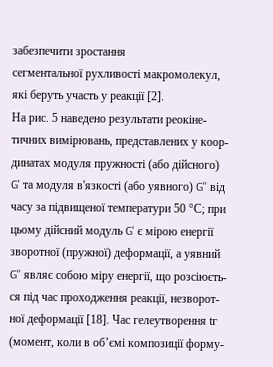забезпечити зростання
сегментальної рухливості макромолекул,
які беруть участь у реакції [2].
На рис. 5 наведено результати реокіне-
тичних вимірювань, представлених у коор-
динатах модуля пружності (або дійсного)
G' та модуля в'язкості (або уявного) G'' від
часу за підвищеної температури 50 °С; при
цьому дійсний модуль G' є мірою енергії
зворотної (пружної) деформації, а уявний
G'' являє собою міру енергії, що розсіюєть-
ся під час проходження реакції, незворот-
ної деформації [18]. Час гелеутворення tг
(момент, коли в об’ємі композиції форму-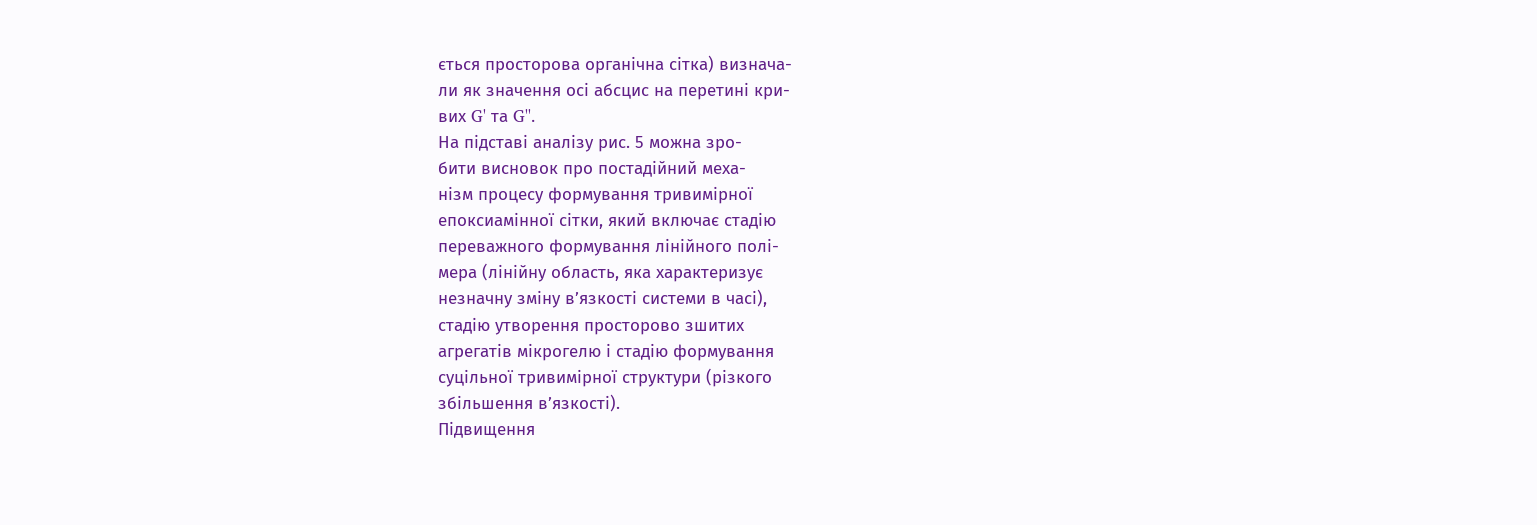ється просторова органічна сітка) визнача-
ли як значення осі абсцис на перетині кри-
вих G' та G''.
На підставі аналізу рис. 5 можна зро-
бити висновок про постадійний меха-
нізм процесу формування тривимірної
епоксиамінної сітки, який включає стадію
переважного формування лінійного полі-
мера (лінійну область, яка характеризує
незначну зміну в’язкості системи в часі),
стадію утворення просторово зшитих
агрегатів мікрогелю і стадію формування
суцільної тривимірної структури (різкого
збільшення в’язкості).
Підвищення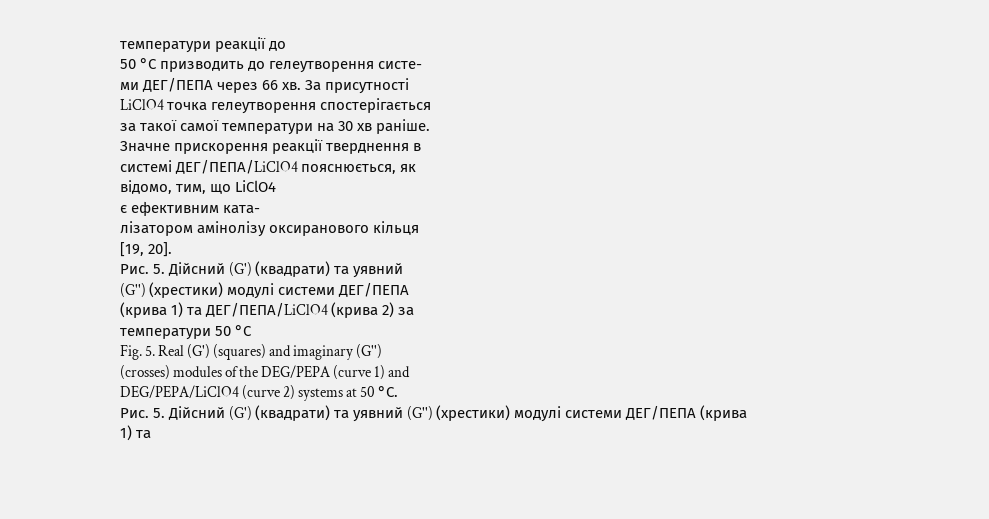температури реакції до
50 °С призводить до гелеутворення систе-
ми ДЕГ/ПЕПА через 66 хв. За присутності
LiClO4 точка гелеутворення спостерігається
за такої самої температури на 30 хв раніше.
Значне прискорення реакції тверднення в
системі ДЕГ/ПЕПА/LiClO4 пояснюється, як
відомо, тим, що LiСlO4
є ефективним ката-
лізатором амінолізу оксиранового кільця
[19, 20].
Рис. 5. Дійсний (G') (квадрати) та уявний
(G'') (хрестики) модулі системи ДЕГ/ПЕПА
(крива 1) та ДЕГ/ПЕПА/LiClO4 (крива 2) за
температури 50 °С
Fig. 5. Real (G') (squares) and imaginary (G'')
(crosses) modules of the DEG/PEPA (curve 1) and
DEG/PEPA/LiClO4 (curve 2) systems at 50 °С.
Рис. 5. Дійсний (G') (квадрати) та уявний (G'') (хрестики) модулі системи ДЕГ/ПЕПА (крива
1) та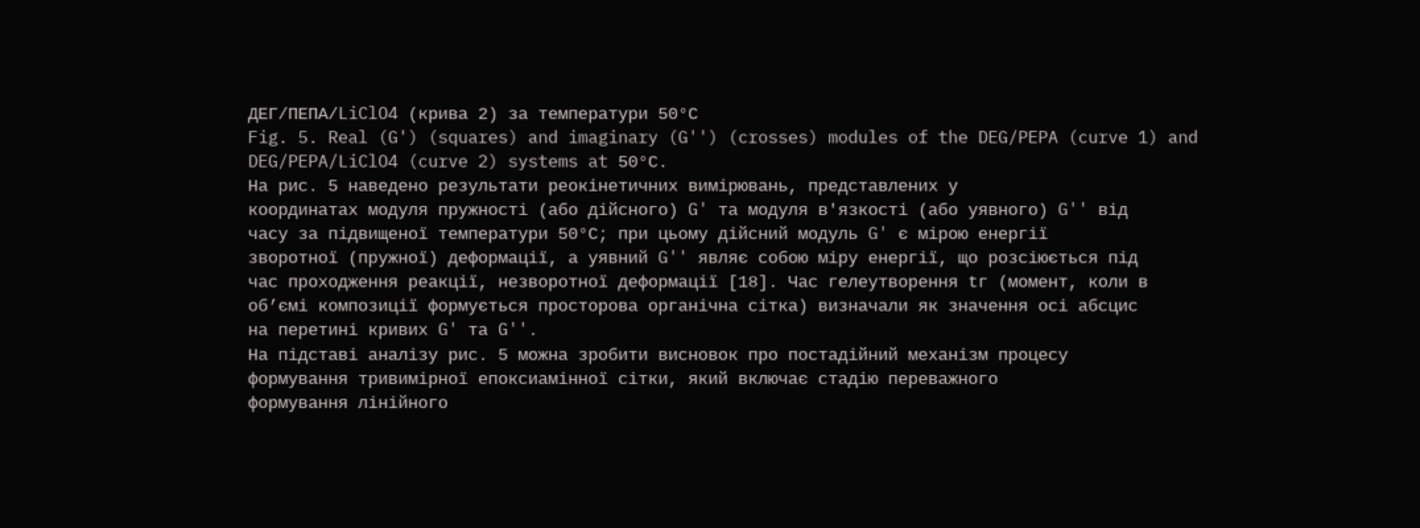ДЕГ/ПЕПА/LiClO4 (крива 2) за температури 50°С
Fig. 5. Real (G') (squares) and imaginary (G'') (crosses) modules of the DEG/PEPA (curve 1) and
DEG/PEPA/LiClO4 (curve 2) systems at 50°С.
На рис. 5 наведено результати реокінетичних вимірювань, представлених у
координатах модуля пружності (або дійсного) G' та модуля в'язкості (або уявного) G'' від
часу за підвищеної температури 50°С; при цьому дійсний модуль G' є мірою енергії
зворотної (пружної) деформації, а уявний G'' являє собою міру енергії, що розсіюється під
час проходження реакції, незворотної деформації [18]. Час гелеутворення tг (момент, коли в
об’ємі композиції формується просторова органічна сітка) визначали як значення осі абсцис
на перетині кривих G' та G''.
На підставі аналізу рис. 5 можна зробити висновок про постадійний механізм процесу
формування тривимірної епоксиамінної сітки, який включає стадію переважного
формування лінійного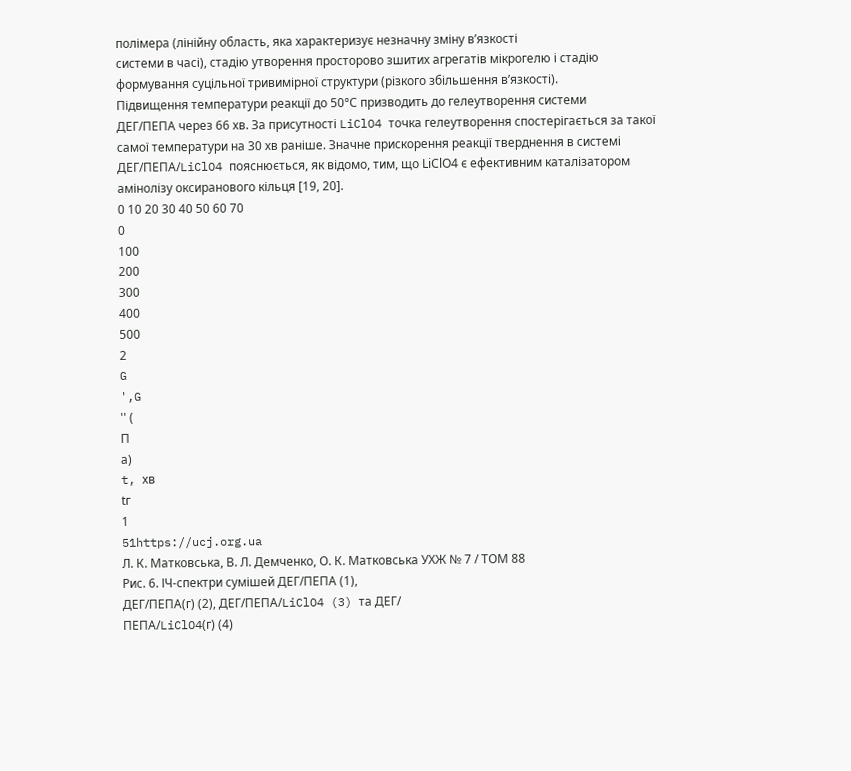полімера (лінійну область, яка характеризує незначну зміну в’язкості
системи в часі), стадію утворення просторово зшитих агрегатів мікрогелю і стадію
формування суцільної тривимірної структури (різкого збільшення в’язкості).
Підвищення температури реакції до 50°С призводить до гелеутворення системи
ДЕГ/ПЕПА через 66 хв. За присутності LiClO4 точка гелеутворення спостерігається за такої
самої температури на 30 хв раніше. Значне прискорення реакції тверднення в системі
ДЕГ/ПЕПА/LiClO4 пояснюється, як відомо, тим, що LiСlO4 є ефективним каталізатором
амінолізу оксиранового кільця [19, 20].
0 10 20 30 40 50 60 70
0
100
200
300
400
500
2
G
',G
'' (
П
а)
t, хв
tг
1
51https://ucj.org.ua
Л. К. Матковська, В. Л. Демченко, О. К. Матковська УХЖ № 7 / ТОМ 88
Рис. 6. ІЧ-спектри сумішей ДЕГ/ПЕПА (1),
ДЕГ/ПЕПА(г) (2), ДЕГ/ПЕПА/LiClO4 (3) та ДЕГ/
ПЕПА/LiClO4(г) (4)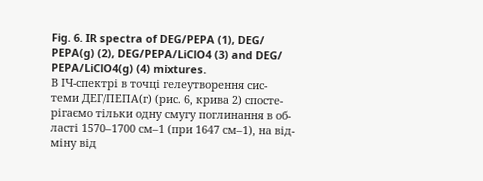Fig. 6. IR spectra of DEG/PEPA (1), DEG/
PEPA(g) (2), DEG/PEPA/LiClO4 (3) and DEG/
PEPA/LiClO4(g) (4) mixtures.
В ІЧ-спектрі в точці гелеутворення сис-
теми ДЕГ/ПЕПА(г) (рис. 6, крива 2) спосте-
рігаємо тільки одну смугу поглинання в об-
ласті 1570–1700 см–1 (при 1647 см–1), на від-
міну від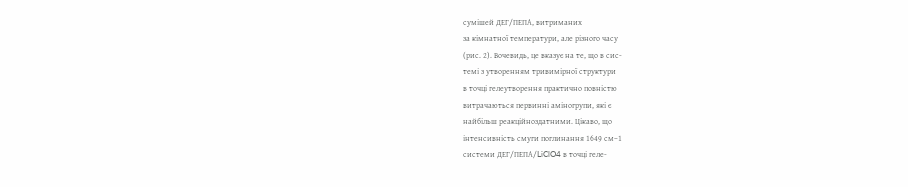сумішей ДЕГ/ПЕПА, витриманих
за кімнатної температури, але різного часу
(рис. 2). Вочевидь, це вказує на те, що в сис-
темі з утворенням тривимірної структури
в точці гелеутворення практично повністю
витрачаються первинні аміногрупи, які є
найбільш реакційноздатними. Цікаво, що
інтенсивність смуги поглинання 1649 см–1
системи ДЕГ/ПЕПА/LiClO4 в точці геле-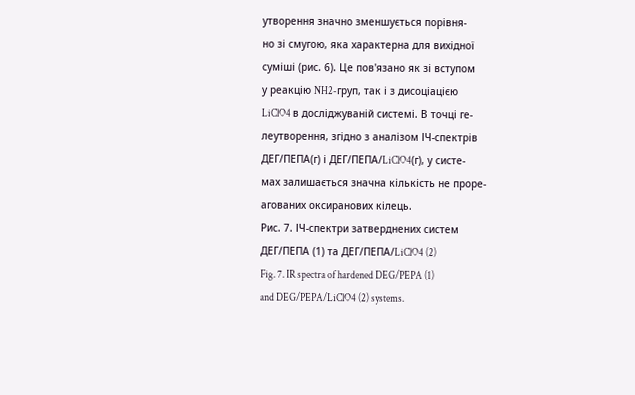утворення значно зменшується порівня-
но зі смугою, яка характерна для вихідної
суміші (рис. 6). Це пов'язано як зі вступом
у реакцію NH2-груп, так і з дисоціацією
LiClO4 в досліджуваній системі. В точці ге-
леутворення, згідно з аналізом ІЧ-спектрів
ДЕГ/ПЕПА(г) і ДЕГ/ПЕПА/LiClO4(г), у систе-
мах залишається значна кількість не проре-
агованих оксиранових кілець.
Рис. 7. ІЧ-спектри затверднених систем
ДЕГ/ПЕПА (1) та ДЕГ/ПЕПА/LiClO4 (2)
Fig. 7. IR spectra of hardened DEG/PEPA (1)
and DEG/PEPA/LiClO4 (2) systems.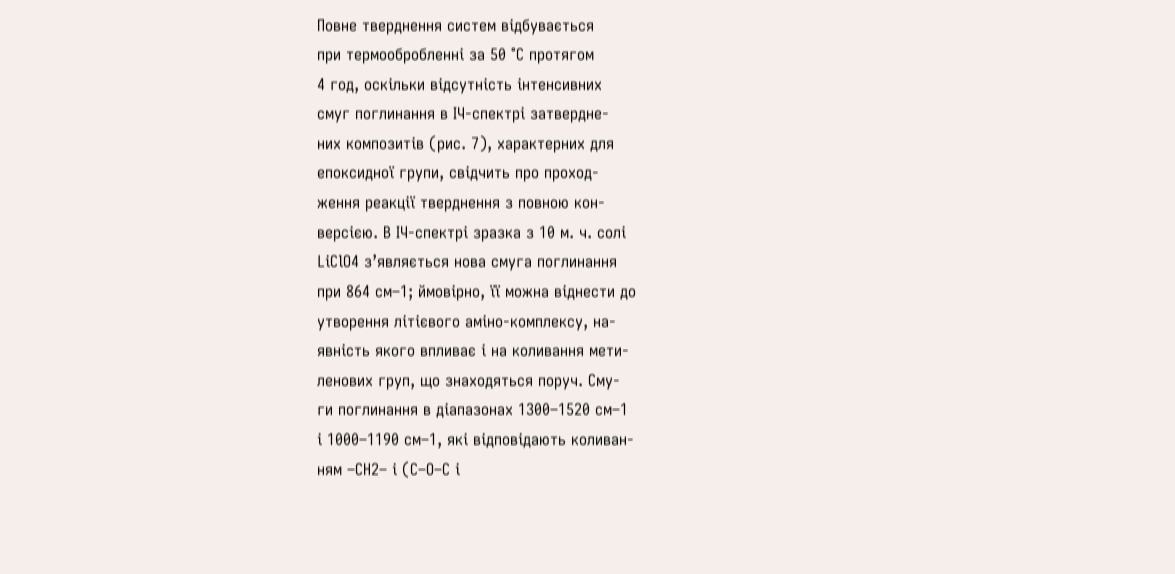Повне тверднення систем відбувається
при термообробленні за 50 °С протягом
4 год, оскільки відсутність інтенсивних
смуг поглинання в ІЧ-спектрі затвердне-
них композитів (рис. 7), характерних для
епоксидної групи, свідчить про проход-
ження реакції тверднення з повною кон-
версією. В ІЧ-спектрі зразка з 10 м. ч. солі
LiClO4 з’являється нова смуга поглинання
при 864 см–1; ймовірно, її можна віднести до
утворення літієвого аміно-комплексу, на-
явність якого впливає і на коливання мети-
ленових груп, що знаходяться поруч. Сму-
ги поглинання в діапазонах 1300–1520 см–1
і 1000–1190 см–1, які відповідають коливан-
ням –СН2– і (С–О–С і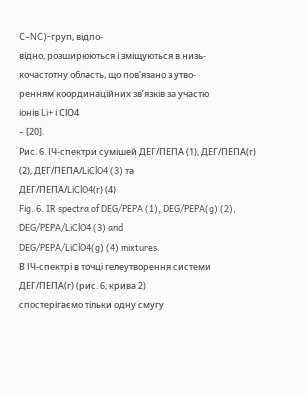С–NC)-груп, відпо-
відно, розширюються і зміщуються в низь-
кочастотну область, що пов'язано з утво-
ренням координаційних зв’язків за участю
іонів Li+ і СlO4
– [20].
Рис. 6. ІЧ-спектри сумішей ДЕГ/ПЕПА (1), ДЕГ/ПЕПА(г) (2), ДЕГ/ПЕПА/LiClO4 (3) та
ДЕГ/ПЕПА/LiClO4(г) (4)
Fig. 6. IR spectra of DEG/PEPA (1), DEG/PEPA(g) (2), DEG/PEPA/LiClO4 (3) and
DEG/PEPA/LiClO4(g) (4) mixtures.
В ІЧ-спектрі в точці гелеутворення системи ДЕГ/ПЕПА(г) (рис. 6, крива 2)
спостерігаємо тільки одну смугу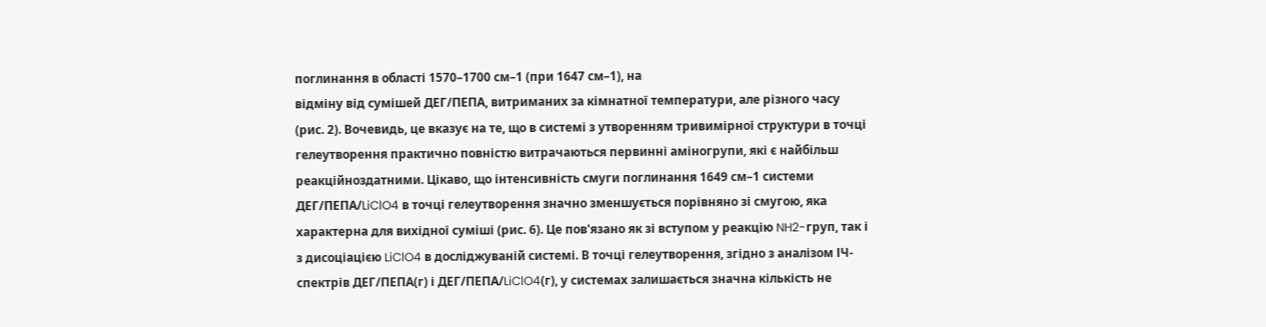поглинання в області 1570–1700 см–1 (при 1647 см–1), на
відміну від сумішей ДЕГ/ПЕПА, витриманих за кімнатної температури, але різного часу
(рис. 2). Вочевидь, це вказує на те, що в системі з утворенням тривимірної структури в точці
гелеутворення практично повністю витрачаються первинні аміногрупи, які є найбільш
реакційноздатними. Цікаво, що інтенсивність смуги поглинання 1649 см–1 системи
ДЕГ/ПЕПА/LiClO4 в точці гелеутворення значно зменшується порівняно зі смугою, яка
характерна для вихідної суміші (рис. 6). Це пов'язано як зі вступом у реакцію NH2-груп, так і
з дисоціацією LiClO4 в досліджуваній системі. В точці гелеутворення, згідно з аналізом ІЧ-
спектрів ДЕГ/ПЕПА(г) і ДЕГ/ПЕПА/LiClO4(г), у системах залишається значна кількість не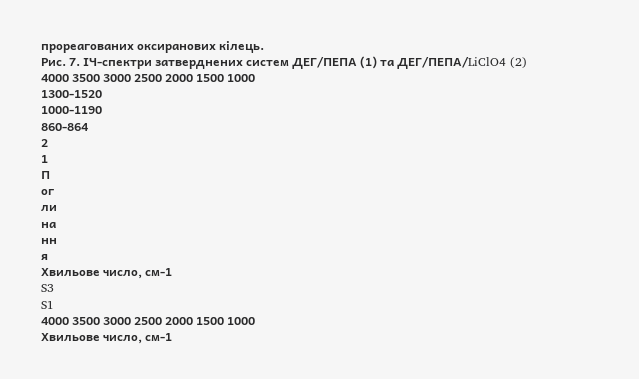прореагованих оксиранових кілець.
Рис. 7. ІЧ-спектри затверднених систем ДЕГ/ПЕПА (1) та ДЕГ/ПЕПА/LiClO4 (2)
4000 3500 3000 2500 2000 1500 1000
1300-1520
1000-1190
860-864
2
1
П
ог
ли
на
нн
я
Хвильове число, см-1
S3
S1
4000 3500 3000 2500 2000 1500 1000
Хвильове число, см-1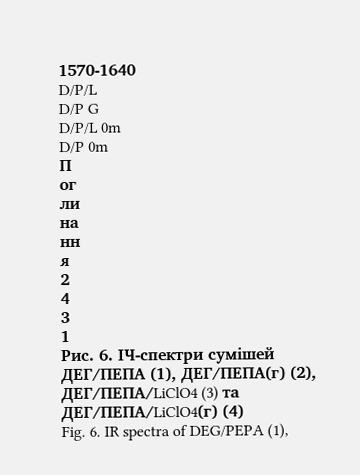1570-1640
D/P/L
D/P G
D/P/L 0m
D/P 0m
П
ог
ли
на
нн
я
2
4
3
1
Рис. 6. ІЧ-спектри сумішей ДЕГ/ПЕПА (1), ДЕГ/ПЕПА(г) (2), ДЕГ/ПЕПА/LiClO4 (3) та
ДЕГ/ПЕПА/LiClO4(г) (4)
Fig. 6. IR spectra of DEG/PEPA (1),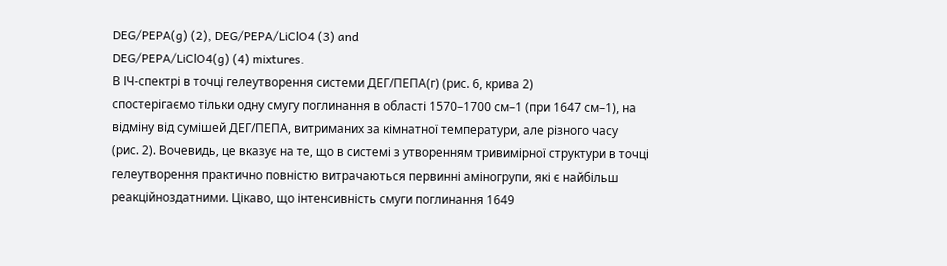DEG/PEPA(g) (2), DEG/PEPA/LiClO4 (3) and
DEG/PEPA/LiClO4(g) (4) mixtures.
В ІЧ-спектрі в точці гелеутворення системи ДЕГ/ПЕПА(г) (рис. 6, крива 2)
спостерігаємо тільки одну смугу поглинання в області 1570–1700 см–1 (при 1647 см–1), на
відміну від сумішей ДЕГ/ПЕПА, витриманих за кімнатної температури, але різного часу
(рис. 2). Вочевидь, це вказує на те, що в системі з утворенням тривимірної структури в точці
гелеутворення практично повністю витрачаються первинні аміногрупи, які є найбільш
реакційноздатними. Цікаво, що інтенсивність смуги поглинання 1649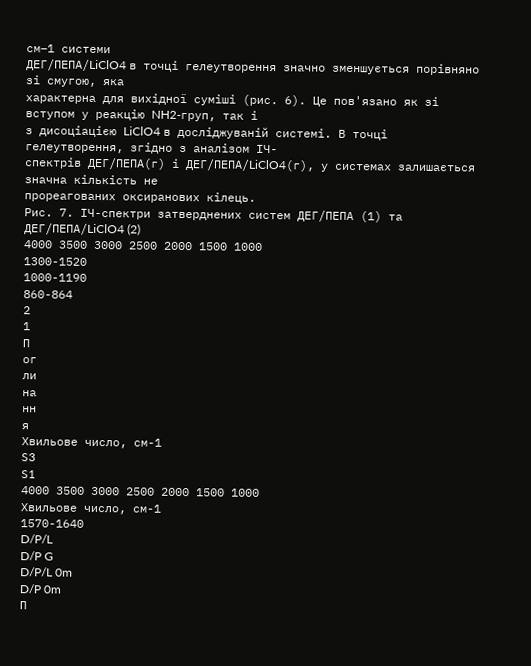см–1 системи
ДЕГ/ПЕПА/LiClO4 в точці гелеутворення значно зменшується порівняно зі смугою, яка
характерна для вихідної суміші (рис. 6). Це пов'язано як зі вступом у реакцію NH2-груп, так і
з дисоціацією LiClO4 в досліджуваній системі. В точці гелеутворення, згідно з аналізом ІЧ-
спектрів ДЕГ/ПЕПА(г) і ДЕГ/ПЕПА/LiClO4(г), у системах залишається значна кількість не
прореагованих оксиранових кілець.
Рис. 7. ІЧ-спектри затверднених систем ДЕГ/ПЕПА (1) та ДЕГ/ПЕПА/LiClO4 (2)
4000 3500 3000 2500 2000 1500 1000
1300-1520
1000-1190
860-864
2
1
П
ог
ли
на
нн
я
Хвильове число, см-1
S3
S1
4000 3500 3000 2500 2000 1500 1000
Хвильове число, см-1
1570-1640
D/P/L
D/P G
D/P/L 0m
D/P 0m
П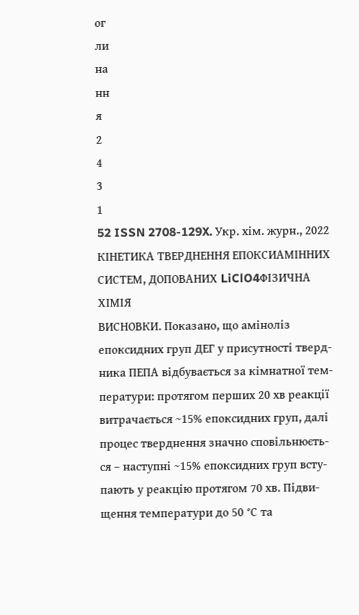ог
ли
на
нн
я
2
4
3
1
52 ISSN 2708-129X. Укр. хім. журн., 2022
КІНЕТИКА ТВЕРДНЕННЯ ЕПОКСИАМІННИХ СИСТЕМ, ДОПОВАНИХ LiClO4ФІЗИЧНА ХІМІЯ
ВИСНОВКИ. Показано, що аміноліз
епоксидних груп ДЕГ у присутності тверд-
ника ПЕПА відбувається за кімнатної тем-
ператури: протягом перших 20 хв реакції
витрачається ~15% епоксидних груп, далі
процес тверднення значно сповільнюєть-
ся – наступні ~15% епоксидних груп всту-
пають у реакцію протягом 70 хв. Підви-
щення температури до 50 °С та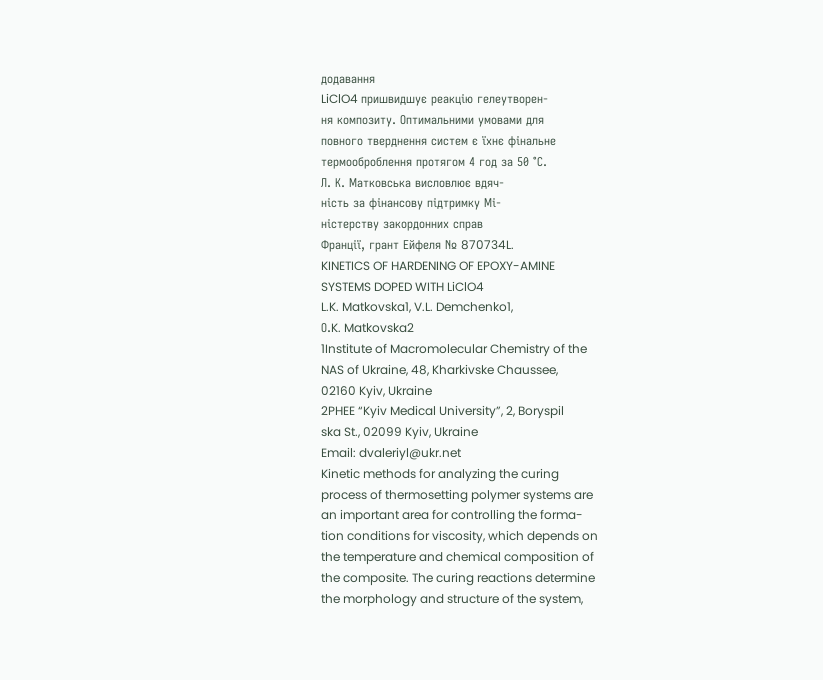додавання
LiClO4 пришвидшує реакцію гелеутворен-
ня композиту. Оптимальними умовами для
повного тверднення систем є їхнє фінальне
термооброблення протягом 4 год за 50 °С.
Л. К. Матковська висловлює вдяч-
ність за фінансову підтримку Мі-
ністерству закордонних справ
Франції, грант Ейфеля № 870734L.
KINETICS OF HARDENING OF EPOXY-AMINE
SYSTEMS DOPED WITH LiClO4
L.K. Matkovska1, V.L. Demchenko1,
О.K. Matkovska2
1Institute of Macromolecular Chemistry of the
NAS of Ukraine, 48, Kharkivske Chaussee,
02160 Kyiv, Ukraine
2PHEE “Kyiv Medical University”, 2, Boryspil
ska St., 02099 Kyiv, Ukraine
Email: dvaleriyl@ukr.net
Kinetic methods for analyzing the curing
process of thermosetting polymer systems are
an important area for controlling the forma-
tion conditions for viscosity, which depends on
the temperature and chemical composition of
the composite. The curing reactions determine
the morphology and structure of the system,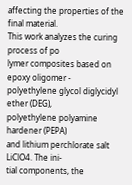affecting the properties of the final material.
This work analyzes the curing process of po
lymer composites based on epoxy oligomer -
polyethylene glycol diglycidyl ether (DEG),
polyethylene polyamine hardener (PEPA)
and lithium perchlorate salt LiClO4. The ini-
tial components, the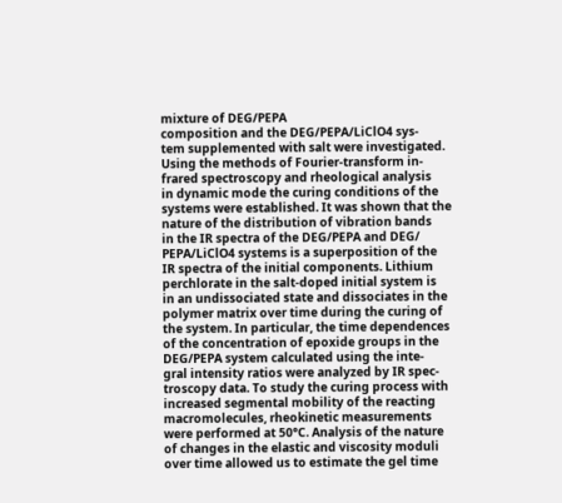mixture of DEG/PEPA
composition and the DEG/PEPA/LiClO4 sys-
tem supplemented with salt were investigated.
Using the methods of Fourier-transform in-
frared spectroscopy and rheological analysis
in dynamic mode the curing conditions of the
systems were established. It was shown that the
nature of the distribution of vibration bands
in the IR spectra of the DEG/PEPA and DEG/
PEPA/LiClO4 systems is a superposition of the
IR spectra of the initial components. Lithium
perchlorate in the salt-doped initial system is
in an undissociated state and dissociates in the
polymer matrix over time during the curing of
the system. In particular, the time dependences
of the concentration of epoxide groups in the
DEG/PEPA system calculated using the inte-
gral intensity ratios were analyzed by IR spec-
troscopy data. To study the curing process with
increased segmental mobility of the reacting
macromolecules, rheokinetic measurements
were performed at 50°C. Analysis of the nature
of changes in the elastic and viscosity moduli
over time allowed us to estimate the gel time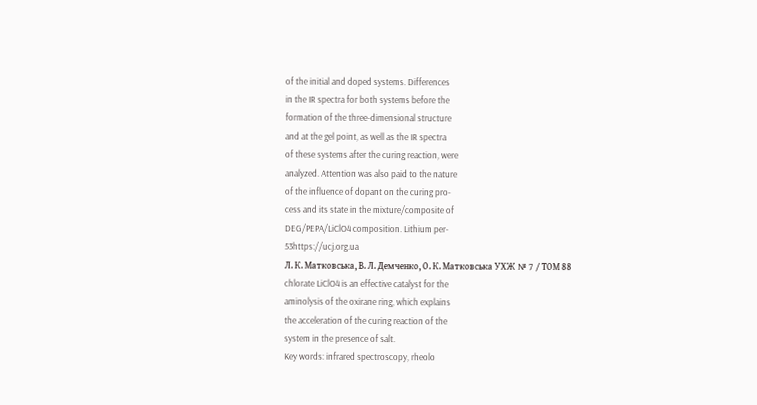of the initial and doped systems. Differences
in the IR spectra for both systems before the
formation of the three-dimensional structure
and at the gel point, as well as the IR spectra
of these systems after the curing reaction, were
analyzed. Attention was also paid to the nature
of the influence of dopant on the curing pro-
cess and its state in the mixture/composite of
DEG/PEPA/LiClO4 composition. Lithium per-
53https://ucj.org.ua
Л. К. Матковська, В. Л. Демченко, О. К. Матковська УХЖ № 7 / ТОМ 88
chlorate LiClO4 is an effective catalyst for the
aminolysis of the oxirane ring, which explains
the acceleration of the curing reaction of the
system in the presence of salt.
Key words: infrared spectroscopy, rheolo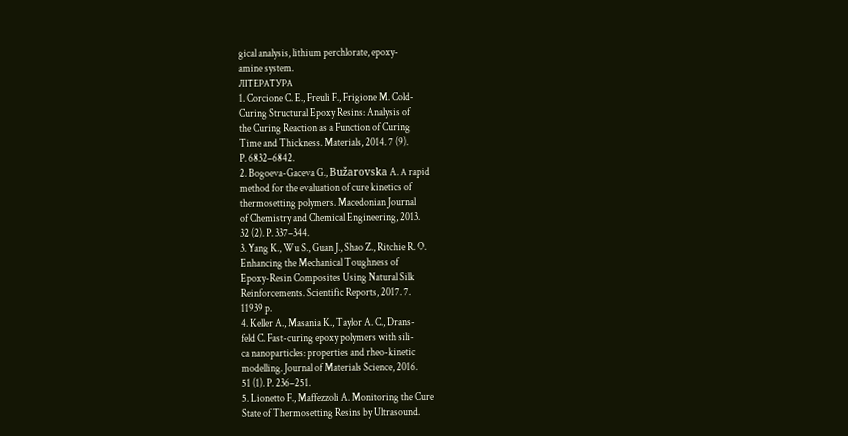gical analysis, lithium perchlorate, epoxy-
amine system.
ЛІТЕРАТУРА
1. Corcione C. E., Freuli F., Frigione M. Cold-
Curing Structural Epoxy Resins: Analysis of
the Curing Reaction as a Function of Curing
Time and Thickness. Materials, 2014. 7 (9).
P. 6832–6842.
2. Bogoeva-Gaceva G., Bužarovska A. А rapid
method for the evaluation of cure kinetics of
thermosetting polymers. Macedonian Journal
of Chemistry and Chemical Engineering, 2013.
32 (2). P. 337–344.
3. Yang K., Wu S., Guan J., Shao Z., Ritchie R. O.
Enhancing the Mechanical Toughness of
Epoxy-Resin Composites Using Natural Silk
Reinforcements. Scientific Reports, 2017. 7.
11939 p.
4. Keller A., Masania K., Taylor A. C., Drans-
feld C. Fast-curing epoxy polymers with sili-
ca nanoparticles: properties and rheo-kinetic
modelling. Journal of Materials Science, 2016.
51 (1). P. 236–251.
5. Lionetto F., Maffezzoli A. Monitoring the Cure
State of Thermosetting Resins by Ultrasound.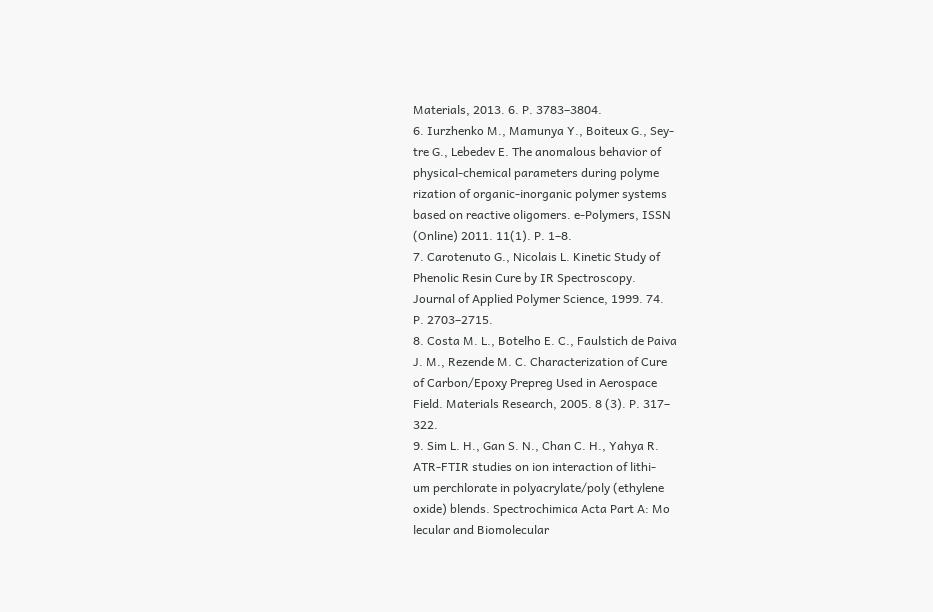Materials, 2013. 6. P. 3783–3804.
6. Iurzhenko M., Mamunya Y., Boiteux G., Sey-
tre G., Lebedev E. The anomalous behavior of
physical-chemical parameters during polyme
rization of organic-inorganic polymer systems
based on reactive oligomers. e-Polymers, ISSN
(Online) 2011. 11(1). P. 1–8.
7. Carotenuto G., Nicolais L. Kinetic Study of
Phenolic Resin Cure by IR Spectroscopy.
Journal of Applied Polymer Science, 1999. 74.
P. 2703–2715.
8. Costa M. L., Botelho E. C., Faulstich de Paiva
J. M., Rezende M. C. Characterization of Cure
of Carbon/Epoxy Prepreg Used in Aerospace
Field. Materials Research, 2005. 8 (3). P. 317–
322.
9. Sim L. H., Gan S. N., Chan C. H., Yahya R.
ATR-FTIR studies on ion interaction of lithi-
um perchlorate in polyacrylate/poly (ethylene
oxide) blends. Spectrochimica Acta Part A: Mo
lecular and Biomolecular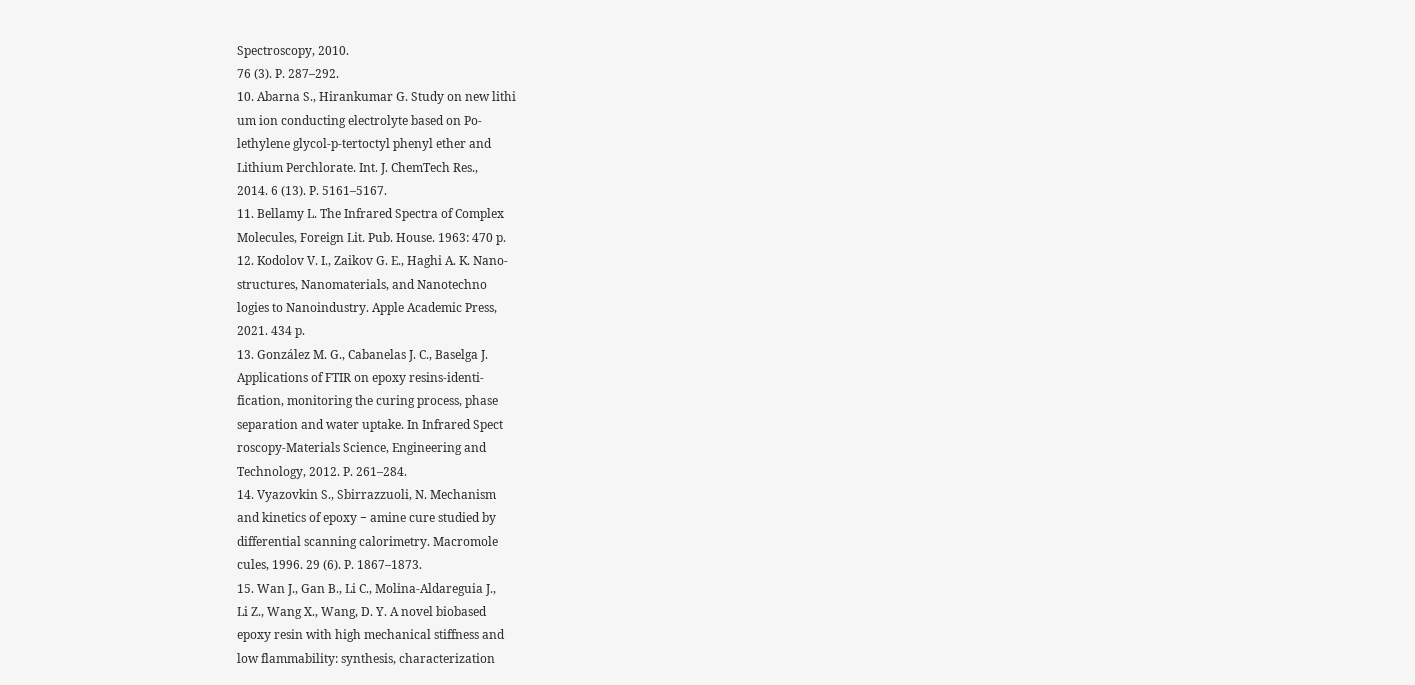Spectroscopy, 2010.
76 (3). P. 287–292.
10. Abarna S., Hirankumar G. Study on new lithi
um ion conducting electrolyte based on Po-
lethylene glycol-p-tertoctyl phenyl ether and
Lithium Perchlorate. Int. J. ChemTech Res.,
2014. 6 (13). P. 5161–5167.
11. Bellamy L. The Infrared Spectra of Complex
Molecules, Foreign Lit. Pub. House. 1963: 470 p.
12. Kodolov V. I., Zaikov G. E., Haghi A. K. Nano-
structures, Nanomaterials, and Nanotechno
logies to Nanoindustry. Apple Academic Press,
2021. 434 p.
13. González M. G., Cabanelas J. C., Baselga J.
Applications of FTIR on epoxy resins-identi-
fication, monitoring the curing process, phase
separation and water uptake. In Infrared Spect
roscopy-Materials Science, Engineering and
Technology, 2012. P. 261–284.
14. Vyazovkin S., Sbirrazzuoli, N. Mechanism
and kinetics of epoxy − amine cure studied by
differential scanning calorimetry. Macromole
cules, 1996. 29 (6). P. 1867–1873.
15. Wan J., Gan B., Li C., Molina-Aldareguia J.,
Li Z., Wang X., Wang, D. Y. A novel biobased
epoxy resin with high mechanical stiffness and
low flammability: synthesis, characterization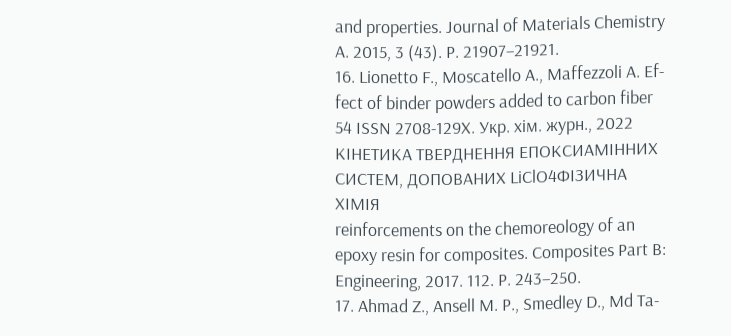and properties. Journal of Materials Chemistry
A. 2015, 3 (43). P. 21907–21921.
16. Lionetto F., Moscatello A., Maffezzoli A. Ef-
fect of binder powders added to carbon fiber
54 ISSN 2708-129X. Укр. хім. журн., 2022
КІНЕТИКА ТВЕРДНЕННЯ ЕПОКСИАМІННИХ СИСТЕМ, ДОПОВАНИХ LiClO4ФІЗИЧНА ХІМІЯ
reinforcements on the chemoreology of an
epoxy resin for composites. Composites Part B:
Engineering, 2017. 112. P. 243–250.
17. Ahmad Z., Ansell M. P., Smedley D., Md Ta-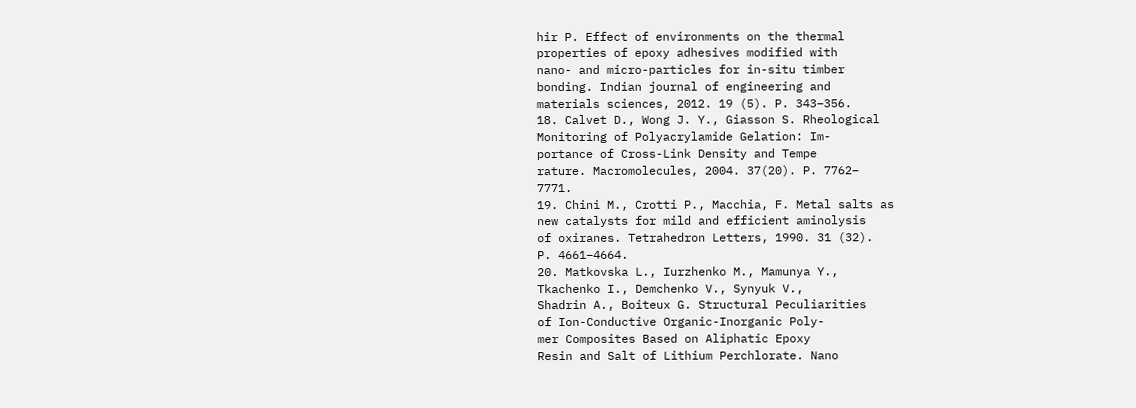hir P. Effect of environments on the thermal
properties of epoxy adhesives modified with
nano- and micro-particles for in-situ timber
bonding. Indian journal of engineering and
materials sciences, 2012. 19 (5). P. 343–356.
18. Calvet D., Wong J. Y., Giasson S. Rheological
Monitoring of Polyacrylamide Gelation: Im-
portance of Cross-Link Density and Tempe
rature. Macromolecules, 2004. 37(20). P. 7762–
7771.
19. Chini M., Crotti P., Macchia, F. Metal salts as
new catalysts for mild and efficient aminolysis
of oxiranes. Tetrahedron Letters, 1990. 31 (32).
P. 4661–4664.
20. Matkovska L., Iurzhenko M., Mamunya Y.,
Tkachenko I., Demchenko V., Synyuk V.,
Shadrin A., Boiteux G. Structural Peculiarities
of Ion-Conductive Organic-Inorganic Poly-
mer Composites Based on Aliphatic Epoxy
Resin and Salt of Lithium Perchlorate. Nano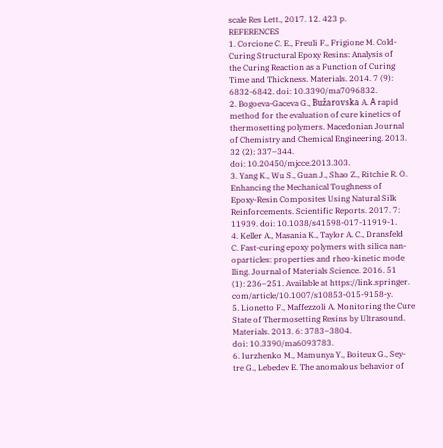scale Res Lett., 2017. 12. 423 p.
REFERENCES
1. Corcione C. E., Freuli F., Frigione M. Cold-
Curing Structural Epoxy Resins: Analysis of
the Curing Reaction as a Function of Curing
Time and Thickness. Materials. 2014. 7 (9):
6832-6842. doi: 10.3390/ma7096832.
2. Bogoeva-Gaceva G., Bužarovska A. А rapid
method for the evaluation of cure kinetics of
thermosetting polymers. Macedonian Journal
of Chemistry and Chemical Engineering. 2013.
32 (2): 337–344.
doi: 10.20450/mjcce.2013.303.
3. Yang K., Wu S., Guan J., Shao Z., Ritchie R. O.
Enhancing the Mechanical Toughness of
Epoxy-Resin Composites Using Natural Silk
Reinforcements. Scientific Reports. 2017. 7:
11939. doi: 10.1038/s41598-017-11919-1.
4. Keller A., Masania K., Taylor A. C., Dransfeld
C. Fast-curing epoxy polymers with silica nan-
oparticles: properties and rheo-kinetic mode
lling. Journal of Materials Science. 2016. 51
(1): 236–251. Available at https://link.springer.
com/article/10.1007/s10853-015-9158-y.
5. Lionetto F., Maffezzoli A. Monitoring the Cure
State of Thermosetting Resins by Ultrasound.
Materials. 2013. 6: 3783–3804.
doi: 10.3390/ma6093783.
6. Iurzhenko M., Mamunya Y., Boiteux G., Sey-
tre G., Lebedev E. The anomalous behavior of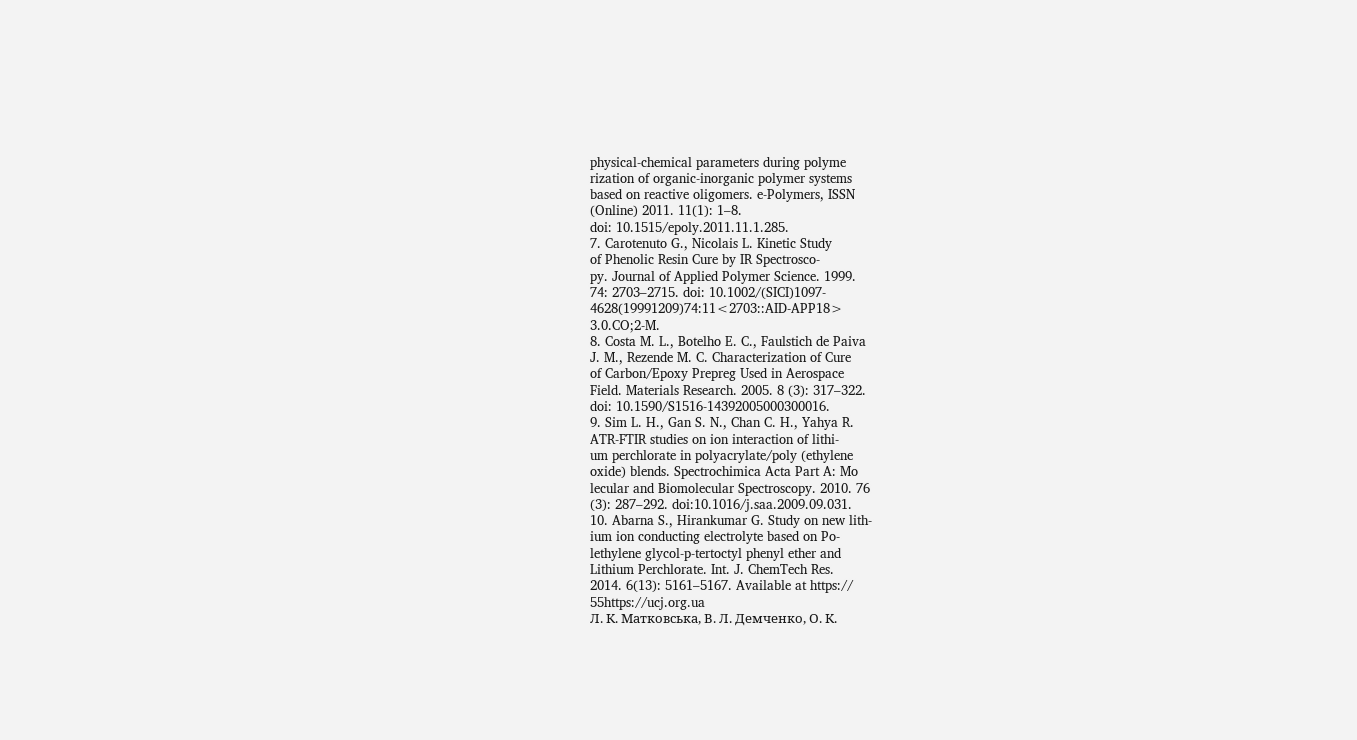physical-chemical parameters during polyme
rization of organic-inorganic polymer systems
based on reactive oligomers. e-Polymers, ISSN
(Online) 2011. 11(1): 1–8.
doi: 10.1515/epoly.2011.11.1.285.
7. Carotenuto G., Nicolais L. Kinetic Study
of Phenolic Resin Cure by IR Spectrosco-
py. Journal of Applied Polymer Science. 1999.
74: 2703–2715. doi: 10.1002/(SICI)1097-
4628(19991209)74:11<2703::AID-APP18>
3.0.CO;2-M.
8. Costa M. L., Botelho E. C., Faulstich de Paiva
J. M., Rezende M. C. Characterization of Cure
of Carbon/Epoxy Prepreg Used in Aerospace
Field. Materials Research. 2005. 8 (3): 317–322.
doi: 10.1590/S1516-14392005000300016.
9. Sim L. H., Gan S. N., Chan C. H., Yahya R.
ATR-FTIR studies on ion interaction of lithi-
um perchlorate in polyacrylate/poly (ethylene
oxide) blends. Spectrochimica Acta Part A: Mo
lecular and Biomolecular Spectroscopy. 2010. 76
(3): 287–292. doi:10.1016/j.saa.2009.09.031.
10. Abarna S., Hirankumar G. Study on new lith-
ium ion conducting electrolyte based on Po-
lethylene glycol-p-tertoctyl phenyl ether and
Lithium Perchlorate. Int. J. ChemTech Res.
2014. 6(13): 5161–5167. Available at https://
55https://ucj.org.ua
Л. К. Матковська, В. Л. Демченко, О. К.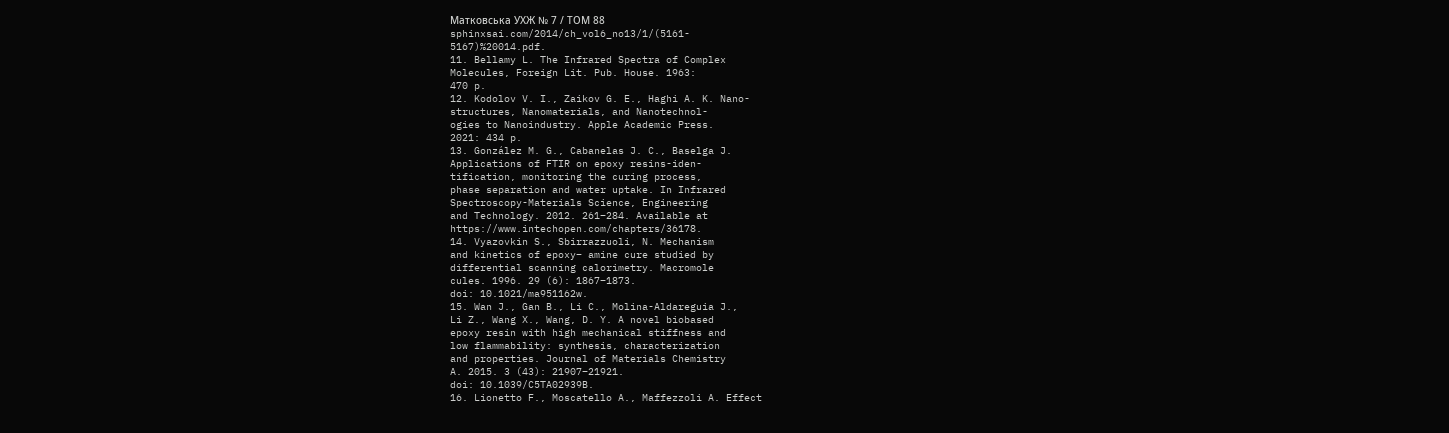Матковська УХЖ № 7 / ТОМ 88
sphinxsai.com/2014/ch_vol6_no13/1/(5161-
5167)%20014.pdf.
11. Bellamy L. The Infrared Spectra of Complex
Molecules, Foreign Lit. Pub. House. 1963:
470 p.
12. Kodolov V. I., Zaikov G. E., Haghi A. K. Nano-
structures, Nanomaterials, and Nanotechnol-
ogies to Nanoindustry. Apple Academic Press.
2021: 434 p.
13. González M. G., Cabanelas J. C., Baselga J.
Applications of FTIR on epoxy resins-iden-
tification, monitoring the curing process,
phase separation and water uptake. In Infrared
Spectroscopy-Materials Science, Engineering
and Technology. 2012. 261–284. Available at
https://www.intechopen.com/chapters/36178.
14. Vyazovkin S., Sbirrazzuoli, N. Mechanism
and kinetics of epoxy− amine cure studied by
differential scanning calorimetry. Macromole
cules. 1996. 29 (6): 1867–1873.
doi: 10.1021/ma951162w.
15. Wan J., Gan B., Li C., Molina-Aldareguia J.,
Li Z., Wang X., Wang, D. Y. A novel biobased
epoxy resin with high mechanical stiffness and
low flammability: synthesis, characterization
and properties. Journal of Materials Chemistry
A. 2015. 3 (43): 21907–21921.
doi: 10.1039/C5TA02939B.
16. Lionetto F., Moscatello A., Maffezzoli A. Effect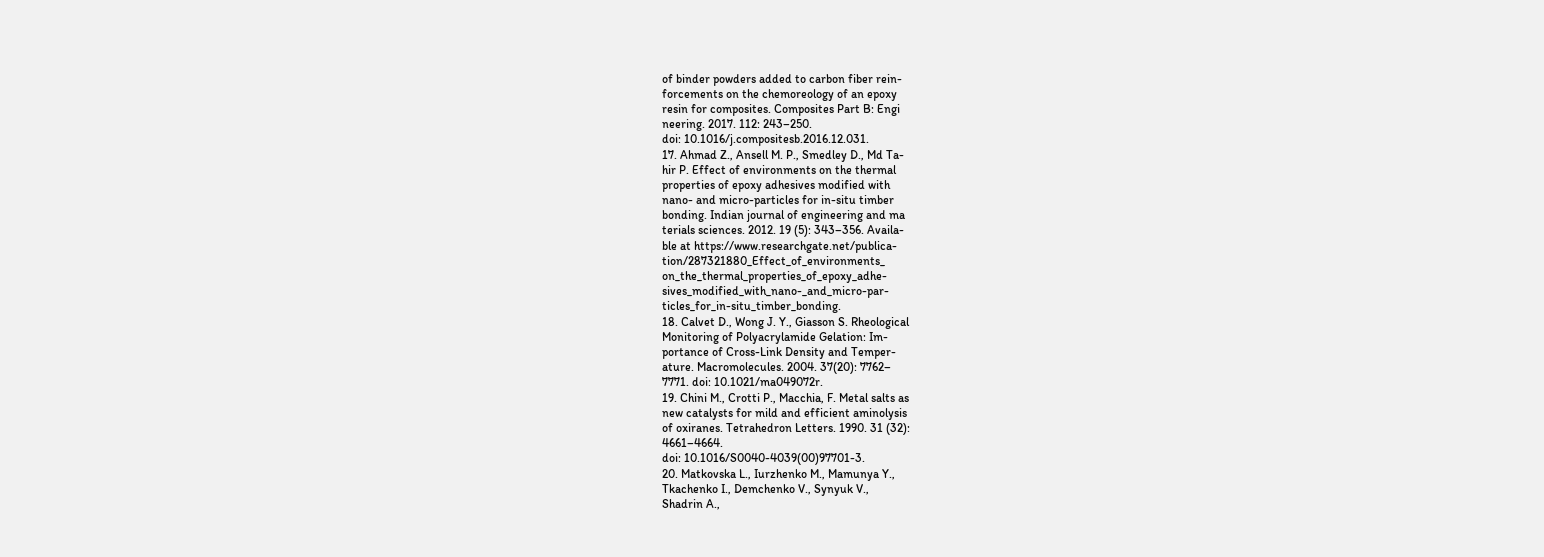of binder powders added to carbon fiber rein-
forcements on the chemoreology of an epoxy
resin for composites. Composites Part B: Engi
neering. 2017. 112: 243–250.
doi: 10.1016/j.compositesb.2016.12.031.
17. Ahmad Z., Ansell M. P., Smedley D., Md Ta-
hir P. Effect of environments on the thermal
properties of epoxy adhesives modified with
nano- and micro-particles for in-situ timber
bonding. Indian journal of engineering and ma
terials sciences. 2012. 19 (5): 343–356. Availa-
ble at https://www.researchgate.net/publica-
tion/287321880_Effect_of_environments_
on_the_thermal_properties_of_epoxy_adhe-
sives_modified_with_nano-_and_micro-par-
ticles_for_in-situ_timber_bonding.
18. Calvet D., Wong J. Y., Giasson S. Rheological
Monitoring of Polyacrylamide Gelation: Im-
portance of Cross-Link Density and Temper-
ature. Macromolecules. 2004. 37(20): 7762–
7771. doi: 10.1021/ma049072r.
19. Chini M., Crotti P., Macchia, F. Metal salts as
new catalysts for mild and efficient aminolysis
of oxiranes. Tetrahedron Letters. 1990. 31 (32):
4661–4664.
doi: 10.1016/S0040-4039(00)97701-3.
20. Matkovska L., Iurzhenko M., Mamunya Y.,
Tkachenko I., Demchenko V., Synyuk V.,
Shadrin A.,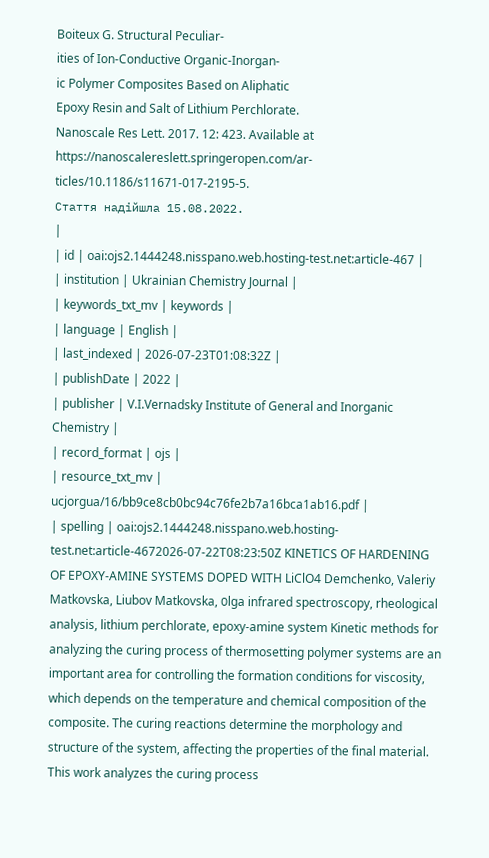Boiteux G. Structural Peculiar-
ities of Ion-Conductive Organic-Inorgan-
ic Polymer Composites Based on Aliphatic
Epoxy Resin and Salt of Lithium Perchlorate.
Nanoscale Res Lett. 2017. 12: 423. Available at
https://nanoscalereslett.springeropen.com/ar-
ticles/10.1186/s11671-017-2195-5.
Стаття надійшла 15.08.2022.
|
| id | oai:ojs2.1444248.nisspano.web.hosting-test.net:article-467 |
| institution | Ukrainian Chemistry Journal |
| keywords_txt_mv | keywords |
| language | English |
| last_indexed | 2026-07-23T01:08:32Z |
| publishDate | 2022 |
| publisher | V.I.Vernadsky Institute of General and Inorganic Chemistry |
| record_format | ojs |
| resource_txt_mv | ucjorgua/16/bb9ce8cb0bc94c76fe2b7a16bca1ab16.pdf |
| spelling | oai:ojs2.1444248.nisspano.web.hosting-test.net:article-4672026-07-22T08:23:50Z KINETICS OF HARDENING OF EPOXY-AMINE SYSTEMS DOPED WITH LiClO4 Demchenko, Valeriy Matkovska, Liubov Matkovska, Оlga infrared spectroscopy, rheological analysis, lithium perchlorate, epoxy-amine system Kinetic methods for analyzing the curing process of thermosetting polymer systems are an important area for controlling the formation conditions for viscosity, which depends on the temperature and chemical composition of the composite. The curing reactions determine the morphology and structure of the system, affecting the properties of the final material. This work analyzes the curing process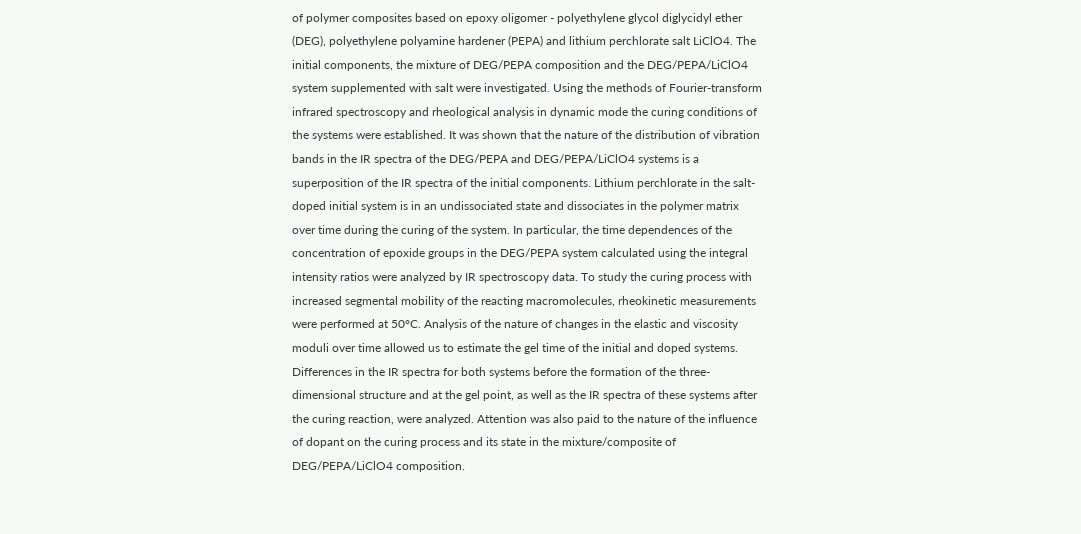of polymer composites based on epoxy oligomer - polyethylene glycol diglycidyl ether (DEG), polyethylene polyamine hardener (PEPA) and lithium perchlorate salt LiClO4. The initial components, the mixture of DEG/PEPA composition and the DEG/PEPA/LiClO4 system supplemented with salt were investigated. Using the methods of Fourier-transform infrared spectroscopy and rheological analysis in dynamic mode the curing conditions of the systems were established. It was shown that the nature of the distribution of vibration bands in the IR spectra of the DEG/PEPA and DEG/PEPA/LiClO4 systems is a superposition of the IR spectra of the initial components. Lithium perchlorate in the salt-doped initial system is in an undissociated state and dissociates in the polymer matrix over time during the curing of the system. In particular, the time dependences of the concentration of epoxide groups in the DEG/PEPA system calculated using the integral intensity ratios were analyzed by IR spectroscopy data. To study the curing process with increased segmental mobility of the reacting macromolecules, rheokinetic measurements were performed at 50°C. Analysis of the nature of changes in the elastic and viscosity moduli over time allowed us to estimate the gel time of the initial and doped systems. Differences in the IR spectra for both systems before the formation of the three-dimensional structure and at the gel point, as well as the IR spectra of these systems after the curing reaction, were analyzed. Attention was also paid to the nature of the influence of dopant on the curing process and its state in the mixture/composite of DEG/PEPA/LiClO4 composition.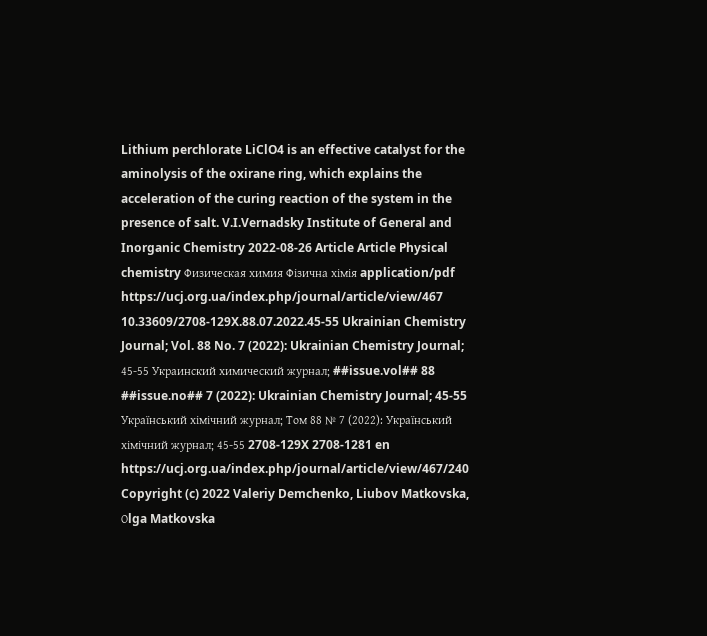Lithium perchlorate LiClO4 is an effective catalyst for the aminolysis of the oxirane ring, which explains the acceleration of the curing reaction of the system in the presence of salt. V.I.Vernadsky Institute of General and Inorganic Chemistry 2022-08-26 Article Article Physical chemistry Физическая xимия Фізична xімія application/pdf https://ucj.org.ua/index.php/journal/article/view/467 10.33609/2708-129X.88.07.2022.45-55 Ukrainian Chemistry Journal; Vol. 88 No. 7 (2022): Ukrainian Chemistry Journal; 45-55 Украинский химический журнал; ##issue.vol## 88 ##issue.no## 7 (2022): Ukrainian Chemistry Journal; 45-55 Український хімічний журнал; Том 88 № 7 (2022): Український хімічний журнал; 45-55 2708-129X 2708-1281 en https://ucj.org.ua/index.php/journal/article/view/467/240 Copyright (c) 2022 Valeriy Demchenko, Liubov Matkovska, Оlga Matkovska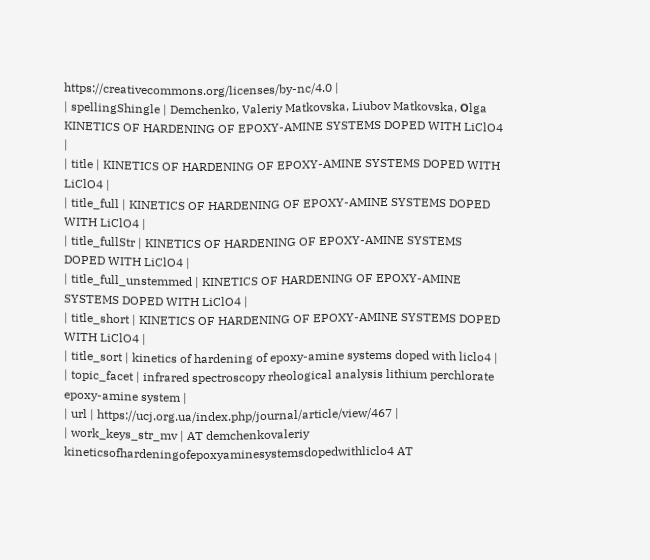https://creativecommons.org/licenses/by-nc/4.0 |
| spellingShingle | Demchenko, Valeriy Matkovska, Liubov Matkovska, Оlga KINETICS OF HARDENING OF EPOXY-AMINE SYSTEMS DOPED WITH LiClO4 |
| title | KINETICS OF HARDENING OF EPOXY-AMINE SYSTEMS DOPED WITH LiClO4 |
| title_full | KINETICS OF HARDENING OF EPOXY-AMINE SYSTEMS DOPED WITH LiClO4 |
| title_fullStr | KINETICS OF HARDENING OF EPOXY-AMINE SYSTEMS DOPED WITH LiClO4 |
| title_full_unstemmed | KINETICS OF HARDENING OF EPOXY-AMINE SYSTEMS DOPED WITH LiClO4 |
| title_short | KINETICS OF HARDENING OF EPOXY-AMINE SYSTEMS DOPED WITH LiClO4 |
| title_sort | kinetics of hardening of epoxy-amine systems doped with liclo4 |
| topic_facet | infrared spectroscopy rheological analysis lithium perchlorate epoxy-amine system |
| url | https://ucj.org.ua/index.php/journal/article/view/467 |
| work_keys_str_mv | AT demchenkovaleriy kineticsofhardeningofepoxyaminesystemsdopedwithliclo4 AT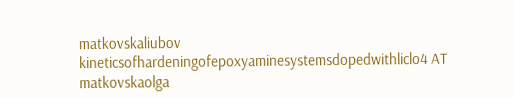matkovskaliubov kineticsofhardeningofepoxyaminesystemsdopedwithliclo4 AT matkovskaolga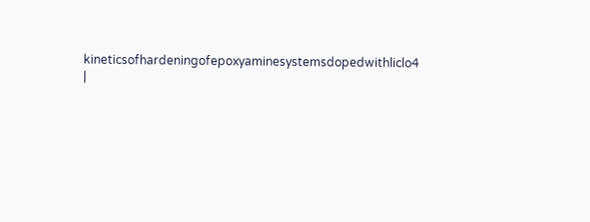kineticsofhardeningofepoxyaminesystemsdopedwithliclo4 |